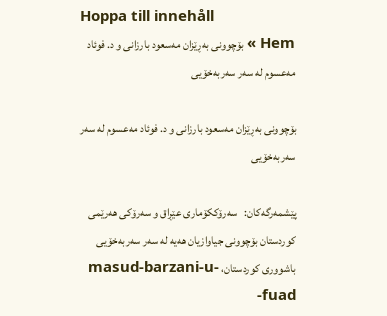Hoppa till innehåll
Hem » بۆچوونی بەڕێزان مەسعود بارزانی و د. فوئاد مەعسوم لە سەر سەربەخۆیی

بۆچوونی بەڕێزان مەسعود بارزانی و د. فوئاد مەعسوم لە سەر سەربەخۆیی

پێشمەرگەکان:   سەرۆککۆماری عێڕاق و سەرۆکی هەرێمی کوردستان بۆچوونی جیاوازیان هەیە لە سەر سەربەخۆیی باشووری کوردستان، masud-barzani-u-fuad-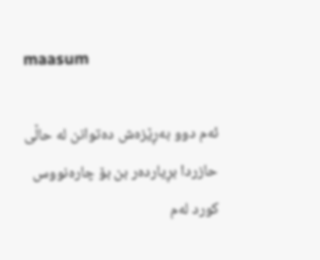maasum

ئەم دوو بەڕێزەش دەتوانن لە حاڵی حازردا بڕیاردەر بن بۆ چارەنووس کورد لەم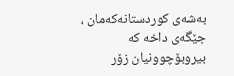بەشەی کوردستانەکەمان ، جێگەی داخە کە بیروبۆچوونیان زۆر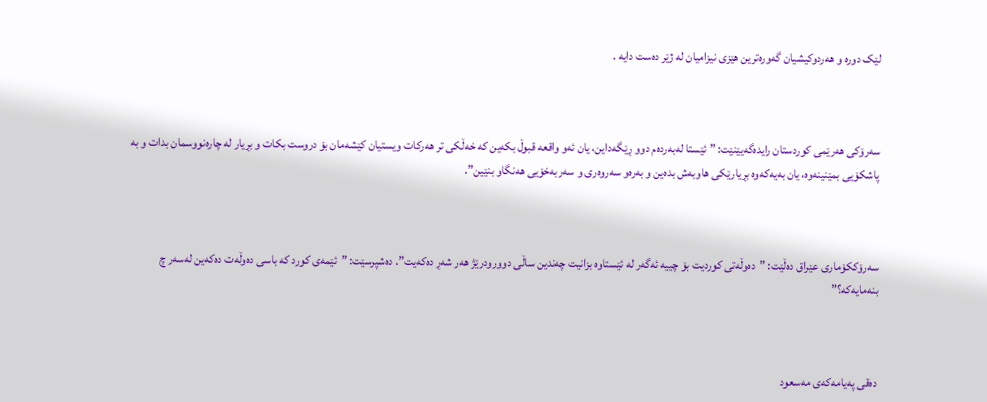لێک دورە و هەردوکیشیان گەورەترین هێزی نیزامیان لە ژێر دەست دایە .



سەرۆکی هەرێمی کوردستان رایدەگەیێنێت: ”ئێستا لەبەردەم دوو ڕێگەداین، یان ئەو واقعە قبوڵ بكەین كە خەڵكی تر هەركات ویستیان كێشەمان بۆ دروست بكات و بڕیار لە چارەنووسمان بدات و بە پاشكۆیی بمێنینەوە، یان بەیەكەوە بڕیارێكی هاوبەش بدەین و بەرەو سەروەری و سەربەخۆیی هەنگاو بنێین”.



سەرۆککۆماری عێراق دەڵێت: ”دەوڵەتی کوردیت بۆ چییە ئەگەر لە ئێستاوە بزانیت چەندین ساڵی دوورودرێژ هەر شەڕ دەكەیت”. دەشپرسێت: ”ئێمه‌ی كورد كه‌ باسی ده‌وڵه‌ت ده‌كه‌ین له‌سه‌ر چ بنه‌مایه‌كه‌؟”



دەقی پەیامەکەی مەسعود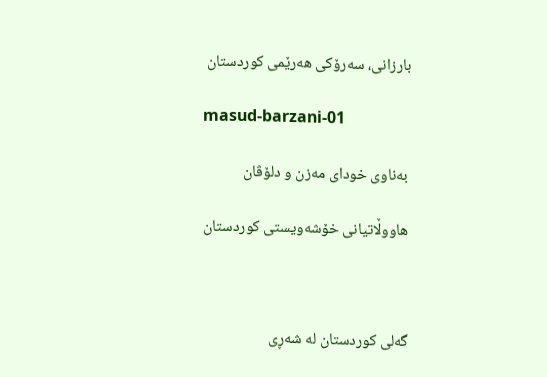بارزانی، سەرۆکی هەرێمی کوردستان

masud-barzani-01

 بەناوی خودای مەزن و دلۆڤان

 هاووڵاتیانی خۆشەویستی كوردستان



 گەلی كوردستان لە شەڕی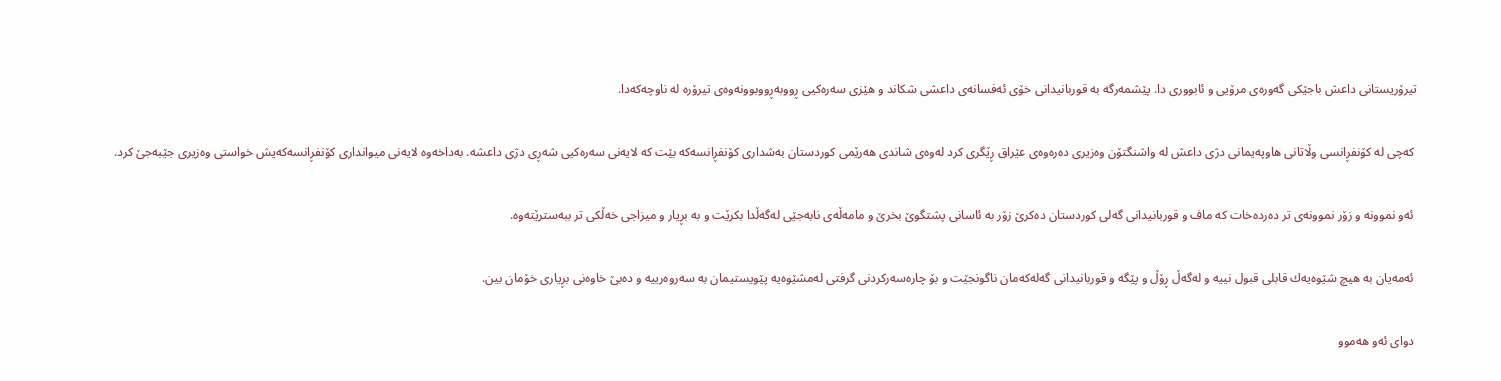تیرۆریستانی داعش باجێكی گەورەی مرۆیی و ئابووری دا. پێشمەرگە بە قوربانیدانی خۆی ئەفسانەی داعشی شكاند و هێزی سەرەكیی ڕووبەڕووبوونەوەی تیرۆرە لە ناوچەكەدا.

 كەچی لە كۆنفڕانسی وڵاتانی هاوپەیمانی دژی داعش لە واشنگتۆن وەزیری دەرەوەی عێراق ڕێگری كرد لەوەی شاندی هەرێمی كوردستان بەشداری كۆنفڕانسەكە بێت كە لایەنی سەرەكیی شەڕی دژی داعشە. بەداخەوە لایەنی میوانداری كۆنفڕانسەكەیش خواستی وەزیری جێبەجێ كرد.

 ئەو نموونە و زۆر نموونەی تر دەردەخات كە ماف و قوربانیدانی گەلی كوردستان دەكرێ زۆر بە ئاسانی پشتگوێ بخرێ و مامەڵەی نابەجێی لەگەڵدا بكرێت و بە بڕیار و میزاجی خەڵكی تر ببەسترێتەوە.

 ئەمەیان بە هیچ شێوەیەك قابلی قبول نییە و لەگەڵ ڕۆڵ و پێگە و قوربانیدانی گەلەكەمان ناگونجێت و بۆ چارەسەركردنی گرفتی لەمشێوەیە پێویستیمان بە سەروەرییە و دەبێ خاوەنی بڕیاری خۆمان بین.

 دوای ئەو هەموو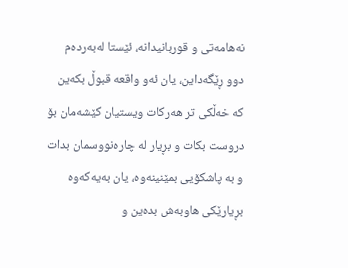نەهامەتی و قوربانیدانە، ئێستا لەبەردەم دوو ڕێگەداین، یان ئەو واقعە قبوڵ بكەین كە خەڵكی تر هەركات ویستیان كێشەمان بۆ دروست بكات و بڕیار لە چارەنووسمان بدات و بە پاشكۆیی بمێنینەوە، یان بەیەكەوە بڕیارێكی هاوبەش بدەین و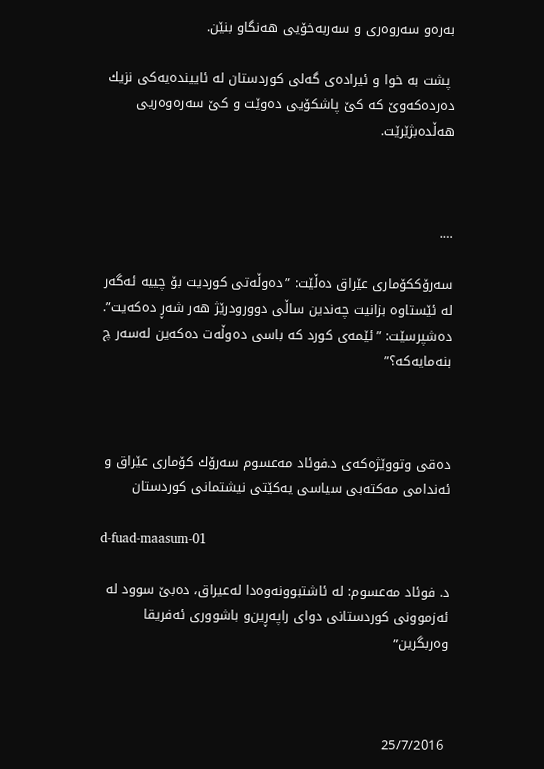بەرەو سەروەری و سەربەخۆیی هەنگاو بنێن.

 پشت بە خوا و ئیرادەی گەلی كوردستان لە ئاییندەیەكی نزیك دەردەكەوێ كە كێ پاشكۆیی دەوێت و كێ سەرەوەریی هەڵدەبژێرێت.



….

سەرۆککۆماری عێراق دەڵێت: ”دەوڵەتی کوردیت بۆ چییە ئەگەر لە ئێستاوە بزانیت چەندین ساڵی دوورودرێژ هەر شەڕ دەكەیت”. دەشپرسێت: ”ئێمه‌ی كورد كه‌ باسی ده‌وڵه‌ت ده‌كه‌ین له‌سه‌ر چ بنه‌مایه‌كه‌؟”



دەقی وتووێژەکەی د.فوئاد مەعسوم سەرۆك كۆماری عێراق و ئەندامی مەكتەبی سیاسی یەكێتی نیشتمانی کوردستان

d-fuad-maasum-01

د. فوئاد مه‌عسوم: له‌ ئاشتبوونه‌وه‌دا له‌عیراق، ده‌بێ سوود له‌ ئه‌زموونی كوردستانی دوای راپه‌ڕین‌و باشووری ئه‌فریقا وەربگرین״



 25/7/2016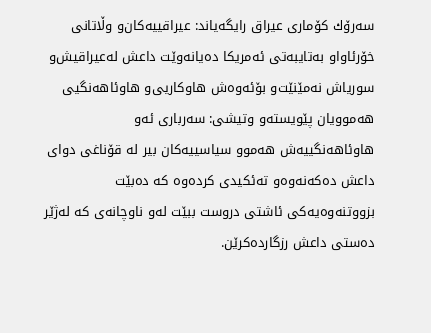سه‌رۆك كۆماری عیراق رایگه‌یاند: عیراقییه‌كان‌و وڵاتانی خۆرئاواو به‌تایبه‌تی ئه‌مریكا ده‌یانه‌وێت داعش له‌عیراقیش‌و سوریاش نه‌مێنێت‌و بۆئه‌وه‌ش هاوكاریی‌و هاوئاهه‌نگیی هه‌موویان پێویسته‌‌و وتیشی: سه‌رباری ئه‌و هاوئاهه‌نگییه‌ش هه‌موو سیاسییه‌كان بیر له‌ قۆناغی دوای داعش ده‌كه‌نه‌وه‌‌و ته‌ئكیدی كرده‌وه‌ كه‌ ده‌بێت بزووتنه‌وه‌یه‌كی ئاشتی دروست ببێت له‌و ناوچانه‌ی كه‌ له‌ژێر ده‌ستی داعش رزگارده‌كرێن.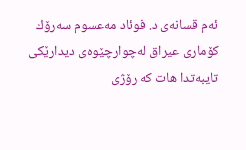ئه‌م قسانه‌ی د. فوئاد مه‌عسوم سه‌رۆك كۆماری عیراق له‌چوارچێوه‌ی دیدارێكی تایبه‌تدا هات كه‌ رۆژی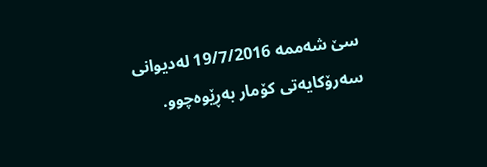سێ شه‌ممه‌ 19/7/2016 له‌دیوانی سه‌رۆكایه‌تی كۆمار به‌ڕێوه‌چوو.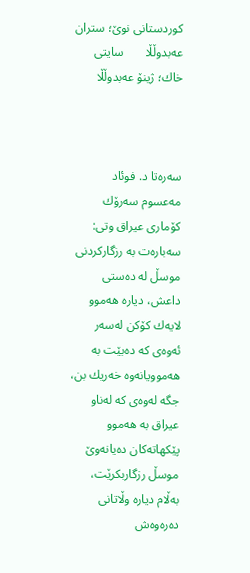كوردستانی نوێ؛ ستران عه‌بدوڵڵا       سایتی خاك؛ ژینۆ عه‌بدوڵڵا



سه‌ره‌تا د. فوئاد مه‌عسوم سه‌رۆك كۆماری عیراق وتی: سه‌باره‌ت به‌ رزگاركردنی موسڵ له‌ ده‌ستی داعش، دیاره‌ هه‌موو لایه‌ك كۆكن له‌سه‌ر ئه‌وه‌ی كه‌ ده‌بێت به‌ هه‌موویانه‌وه‌ خه‌ریك بن، جگه‌ له‌وه‌ی كه‌ له‌ناو عیراق به‌ هه‌موو پێكهاته‌كان ده‌یانه‌وێ موسڵ رزگاربكرێت، به‌ڵام دیاره‌ وڵاتانی ده‌ره‌وه‌ش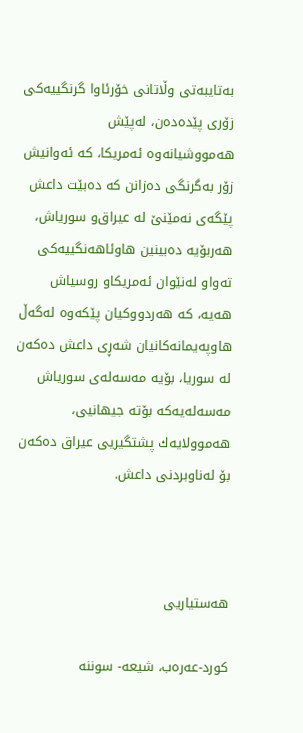به‌تایبه‌تی وڵاتانی خۆرئاوا گرنگییه‌كی زۆری پێده‌ده‌ن، له‌پێش هه‌مووشیانه‌وه‌ ئه‌مریكا، كه‌ ئه‌وانیش زۆر به‌گرنگی ده‌زانن كه‌ ده‌بێت داعش پێگه‌ی نه‌مێنێ له‌ عیراق‌و سوریاش، هه‌ربۆیه‌ ده‌بینین هاوئاهه‌نگییه‌كی ته‌واو له‌نێوان ئه‌مریكاو روسیاش هه‌یه‌، كه‌ هه‌ردووكیان پێكه‌وه‌ له‌گه‌ڵ هاوپه‌یمانه‌كانیان شه‌ڕی داعش ده‌كه‌ن له‌ سوریا، بۆیه‌ مه‌سه‌له‌ی سوریاش مه‌سه‌له‌یه‌كه‌ بۆته‌ جیهانیی، هه‌موولایه‌ك پشتگیریی عیراق ده‌كه‌ن بۆ له‌ناوبردنی داعش.



هه‌ستیاریی

كورد-عه‌ره‌ب، شیعه‌- سوننه‌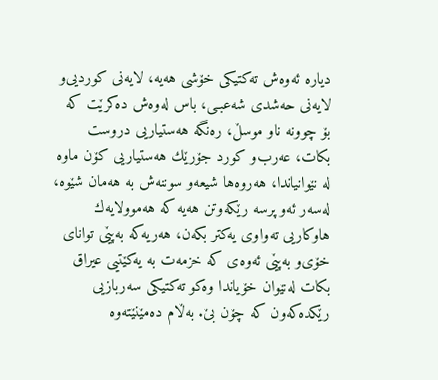دیاره‌ ئه‌وه‌ش ته‌كتیكی خۆشی هه‌یه‌، لایه‌نی كوردیی‌و لایه‌نی حه‌شدی شه‌عبـی، باس له‌وه‌ش ده‌كرێت كه‌ بۆ چوونه‌ ناو موسڵ، ره‌نگه‌ هه‌ستیاریی دروست بكات، عه‌رب‌و كورد جۆرێك هه‌ستیاریی كۆن ماوه‌ له‌ نێوانیاندا، هه‌روه‌ها شیعه‌و سوننه‌ش به‌ هه‌مان شێوه‌، له‌سه‌ر ئه‌و پرسه‌ رێكه‌وتن هه‌یه‌ كه‌ هه‌موولایه‌ك هاوكاریی ته‌واوی یه‌كتر بكه‌ن، هه‌ریه‌كه‌ به‌پێی توانای خۆی‌و به‌پێی ئه‌وه‌ی كه‌ خزمه‌ت به‌ یه‌كێتیی عیراق بكات له‌نێوان خۆیاندا وه‌كو ته‌كتیكی سه‌ربازیی رێكده‌كه‌ون كه‌ چۆن بێ. به‌ڵام ده‌مێنێته‌وه‌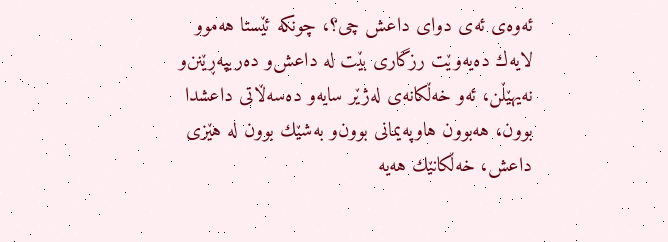ئه‌وه‌ی ئه‌ی دوای داعش چی؟، چونكه‌ ئێستا هه‌موو لایه‌ك ده‌یه‌وێت رزگاری بێت له‌ داعش‌و ده‌ریپه‌ڕێنن‌و نه‌یهێڵن، ئه‌و خه‌ڵكانه‌ی له‌ژێر سایه‌و ده‌سه‌ڵاتی داعشدا بوون، هه‌بوون هاوپه‌یمانی بوون‌و به‌شێك بوون له‌ هێزی داعش، خه‌ڵكانێك هه‌یه‌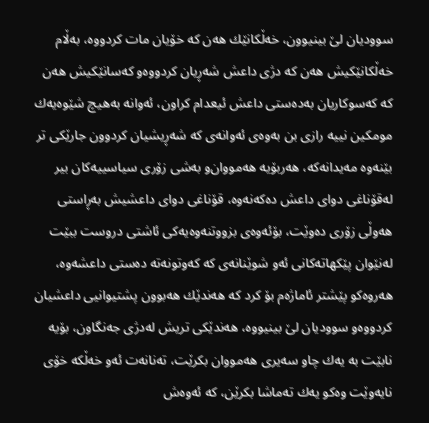سوودیان لێ بینیوون، خه‌ڵكانێك هه‌ن كه‌ خۆیان مات كردووه‌، به‌ڵام خه‌ڵكانێكیش هه‌ن كه‌ دژی داعش شه‌ڕیان كردووه‌و كه‌سانێكیش هه‌ن كه‌ كه‌سوكاریان به‌ده‌ستی داعش ئیعدام كراون، ئه‌وانه‌ به‌هیچ شێوه‌یه‌ك مومكین نییه‌ رازی بن به‌وه‌ی ئه‌وانه‌ی كه‌ شه‌ڕیشیان كردوون جارێكی تر بێنه‌وه‌ مه‌یدانه‌كه‌، هه‌ربۆیه‌ هه‌مووان‌و به‌شی زۆری سیاسییه‌كان بیر له‌قۆناغی دوای داعش ده‌كه‌نه‌وه‌، قۆناغی دوای داعشیش به‌ڕاستی هه‌وڵی زۆری ده‌وێت، بۆئه‌وه‌ی بزووتنه‌وه‌یه‌كی ئاشتی دروست ببێت له‌نێوان پێكهاته‌كانی ئه‌و شوێنانه‌ی كه‌ كه‌وتونه‌ته‌ ده‌ستی داعشه‌وه‌، هه‌روه‌كو پێشتر ئاماژه‌م بۆ كرد كه‌ هه‌ندێك هه‌بوون پشتیوانیی داعشیان كردووه‌و سوودیان لێ بینیووه‌، هه‌ندێكی تریش له‌دژی جه‌نگاون، بۆیه‌ نابێت به‌ یه‌ك چاو سه‌یری هه‌مووان بكرێت، ته‌نانه‌ت ئه‌و خه‌ڵكه‌ خۆی نایه‌وێت وه‌كو یه‌ك ته‌ماشا بكرێن، كه‌ ئه‌وه‌ش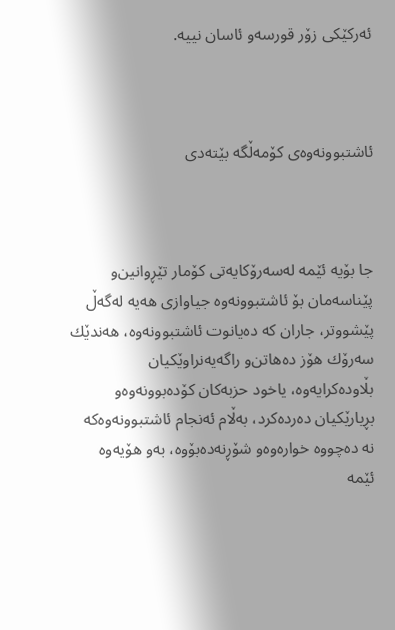ئه‌ركێكی زۆر قورسه‌و ئاسان نییه‌.



ئاشتبوونه‌وه‌ی كۆمه‌ڵگه‌ بێته‌دی



جا بۆیه‌ ئێمه‌ له‌سه‌رۆكایه‌تی كۆمار تێڕوانین‌و پێناسه‌مان بۆ ئاشتبوونه‌وه‌ جیاوازی هه‌یه‌ له‌گه‌ڵ پێشووتر، جاران كه‌ ده‌یانوت ئاشتبوونه‌وه‌، هه‌ندێك سه‌رۆك هۆز ده‌هاتن‌و راگه‌یه‌نراوێكیان بڵاوده‌كرایه‌وه‌، یاخود حزبه‌كان كۆده‌بوونه‌وه‌و بڕیارێكیان ده‌رده‌كرد، به‌ڵام ئه‌نجام ئاشتبوونه‌وه‌كه‌ نه‌ ده‌چووه‌ خواره‌وه‌و شۆڕنه‌ده‌بۆوه‌، به‌و هۆیه‌وه‌ ئێمه‌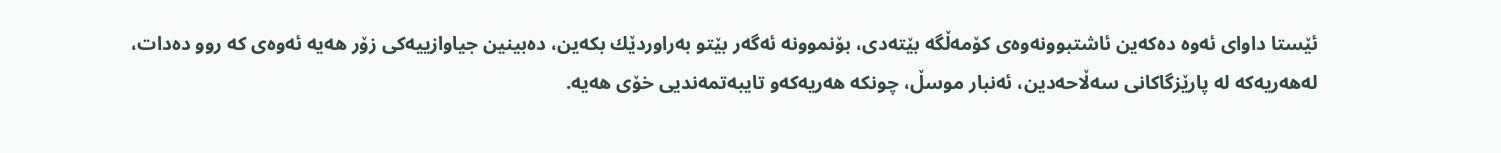ئێستا داوای ئه‌وه‌ ده‌كه‌ین ئاشتبوونه‌وه‌ی كۆمه‌ڵگه‌ بێته‌دی، بۆنموونه‌ ئه‌گه‌ر بێتو به‌راوردێك بكه‌ین، ده‌بینین جیاوازییه‌كی زۆر هه‌یه‌ ئه‌وه‌ی كه‌ روو ده‌دات،  له‌هه‌ریه‌كه‌ له‌ پارێزگاكانی سه‌ڵاحه‌دین، ئه‌نبار موسڵ، چونكه‌ هه‌ریه‌كه‌و تایبه‌تمه‌ندیی خۆی هه‌یه‌.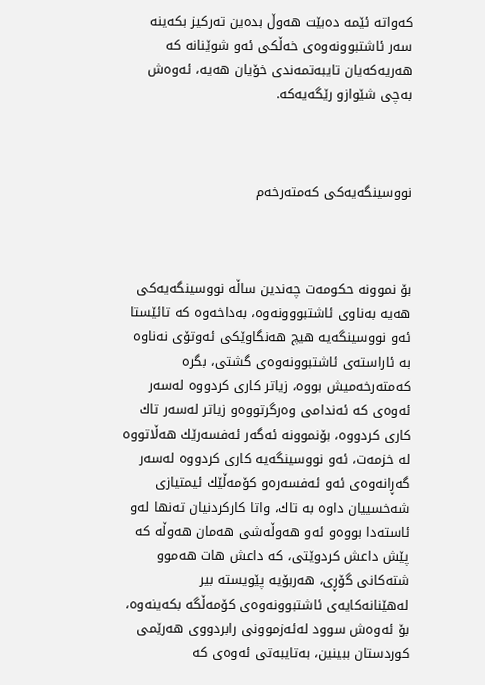كه‌واته‌ ئێمه‌ ده‌بێت هه‌وڵ بده‌ین ته‌ركیز بكه‌ینه‌ سه‌ر ئاشتبوونه‌وه‌ی خه‌ڵكی ئه‌و شوێنانه‌ كه‌ هه‌ریه‌كه‌یان تایبه‌تمه‌ندی خۆیان هه‌یه‌، ئه‌وه‌ش به‌چی شێوازو رێگه‌یه‌كه‌.



نووسینگه‌یه‌كی كه‌مته‌رخه‌م



بۆ نموونه‌ حكومه‌ت چه‌ندین ساڵه‌ نووسینگه‌یه‌كی هه‌یه‌ به‌ناوی ئاشتبووونه‌وه‌، به‌داخه‌وه‌ كه‌ تائێستا ئه‌و نووسینگه‌یه‌ هیچ هه‌نگاوێكی ئه‌وتۆی نه‌ناوه‌ به‌ ئاراسته‌ی ئاشتبوونه‌وه‌ی گشتی، بگره‌ كه‌مته‌رخه‌میش بووه‌، زیاتر كاری كردووه‌ له‌سه‌ر ئه‌وه‌ی كه‌ ئه‌ندامی وه‌رگرتووه‌و زیاتر له‌سه‌ر تاك كاری كردووه‌، بۆنموونه‌ ئه‌گه‌ر ئه‌فسه‌رێك هه‌ڵاتووه‌ له‌ خزمه‌ت، ئه‌و نووسینگه‌یه‌ كاری كردووه‌ له‌سه‌ر گه‌ڕانه‌وه‌ی ئه‌و ئه‌فسه‌ره‌و كۆمه‌ڵێك ئیمتیازی شه‌خسییان داوه‌ به‌ تاك، واتا كاركردنیان ته‌نها له‌و ئاسته‌دا بووه‌و ئه‌و هه‌وڵه‌شی هه‌مان هه‌وڵه‌ كه‌ پێش داعش كردوێتی، كه‌ داعش هات هه‌موو شته‌كانی گۆڕی، هه‌ربۆیه‌ پێویسته‌ بیر له‌هێنانه‌كایه‌ی ئاشتبوونه‌وه‌ی كۆمه‌ڵگه‌ بكه‌ینه‌وه‌، بۆ ئه‌وه‌ش سوود له‌ئه‌زموونی رابردووی هه‌رێمی كوردستان ببینین، به‌تایبه‌تی ئه‌وه‌ی كه‌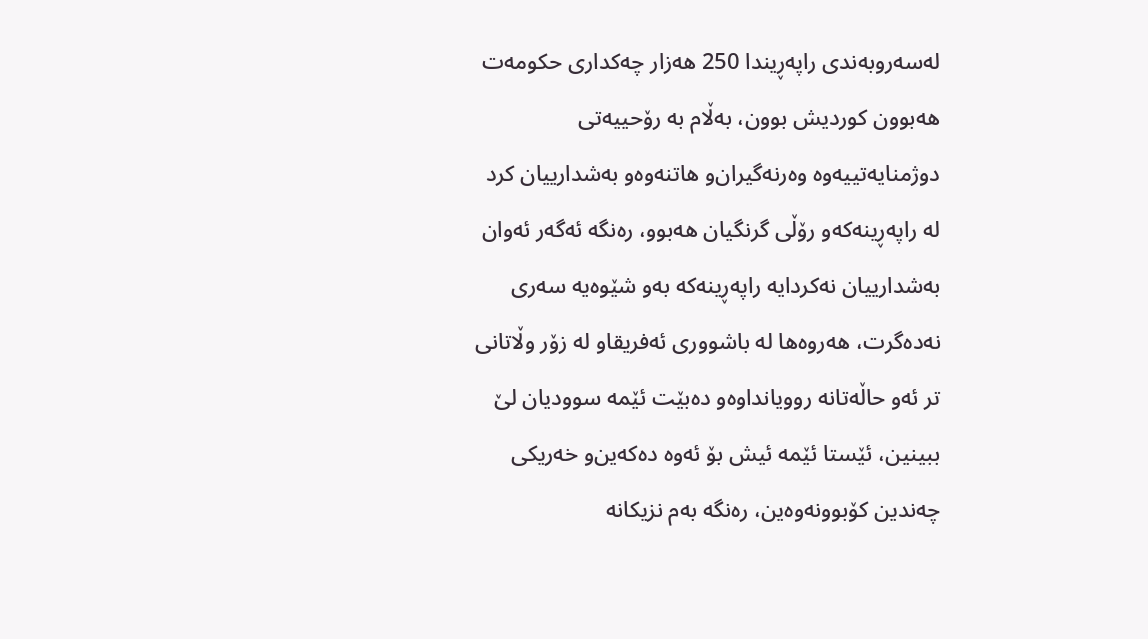له‌سه‌روبه‌ندی راپه‌ڕیندا 250 هه‌زار چه‌كداری حكومه‌ت هه‌بوون كوردیش بوون، به‌ڵام به‌ رۆحییه‌تی دوژمنایه‌تییه‌وه‌ وه‌رنه‌گیران‌و هاتنه‌وه‌و به‌شدارییان كرد له‌ راپه‌ڕینه‌كه‌و رۆڵی گرنگیان هه‌بوو، ره‌نگه‌ ئه‌گه‌ر ئه‌وان به‌شدارییان نه‌كردایه‌ راپه‌ڕینه‌كه‌ به‌و شێوه‌یه‌ سه‌ری نه‌ده‌گرت، هه‌روه‌ها له‌ باشووری ئه‌فریقاو له‌ زۆر وڵاتانی تر ئه‌و حاڵه‌تانه‌ روویانداوه‌و ده‌بێت ئێمه‌ سوودیان لێ ببینین، ئێستا ئێمه‌ ئیش بۆ ئه‌وه‌ ده‌كه‌ین‌و خه‌ریكی چه‌ندین كۆبوونه‌وه‌ین، ره‌نگه‌ به‌م نزیكانه‌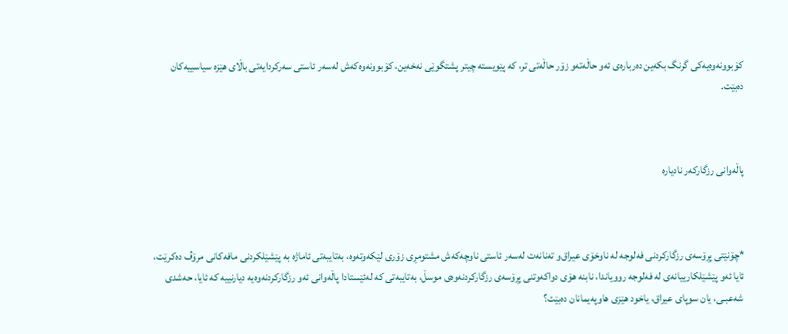كۆبوونه‌وه‌یه‌كی گرنگ بكه‌ین ده‌رباره‌ی ئه‌و حاڵه‌ته‌و زۆر حاڵه‌تی تر، كه‌ پێویسته‌ چیتر پشتگوێی نه‌خه‌ین، كۆبوونه‌وه‌كه‌ش له‌سه‌ر ئاستی سه‌ركردایه‌تی باڵای هێزه‌ سیاسییه‌كان ده‌بێت.



پاڵه‌وانی رزگاركه‌ر نادیاره‌



*چۆنێتی پڕۆسه‌ی رزگاركردنی فه‌لوجه‌ له‌ ناوخۆی عیراق‌و ته‌نانه‌ت له‌سه‌ر ئاستی ناوچه‌كه‌ش مشتومڕی زۆری لێكه‌وته‌وه‌، به‌تایبه‌تی ئاماژه‌ به‌ پێشێلكردنی مافه‌كانی مرۆڤ ده‌كرێت، ئایا ئه‌و پێشێلكارییانه‌ی له‌ فه‌لوجه‌ روویاندا، نابنه‌ هۆی دواكه‌وتنی پڕۆسه‌ی رزگاركردنه‌وه‌ی موسڵ، به‌تایبه‌تی كه‌ له‌ئێستادا پاڵه‌وانی ئه‌و رزگاركردنه‌وه‌یه‌ دیارنییه‌ كه‌ ئایا، حه‌شدی شه‌عبـی، یان سوپای عیراق، یاخود هێزی هاوپه‌یمانان ده‌بێت؟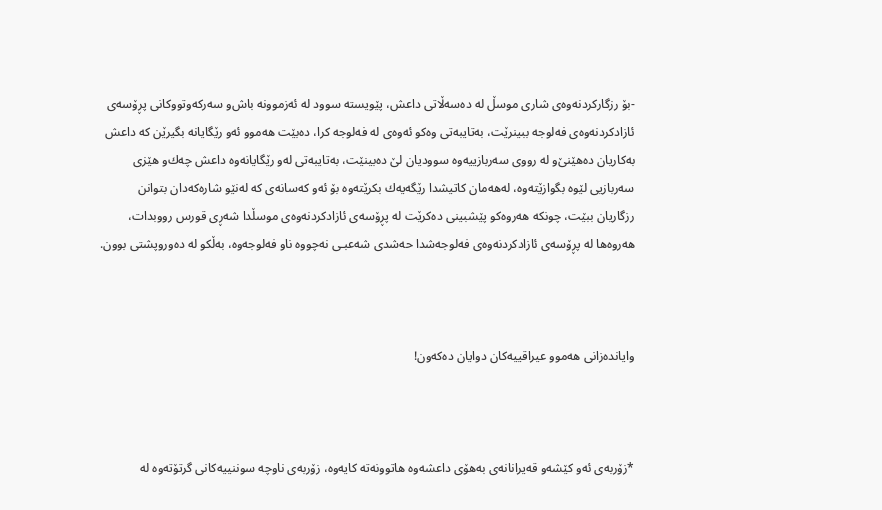-بۆ رزگاركردنه‌وه‌ی شاری موسڵ له‌ ده‌سه‌ڵاتی داعش، پێویسته‌ سوود له‌ ئه‌زموونه‌ باش‌و سه‌ركه‌وتووكانی پڕۆسه‌ی ئازادكردنه‌وه‌ی فه‌لوجه‌ ببینرێت، به‌تایبه‌تی وه‌كو ئه‌وه‌ی له‌ فه‌لوجه‌ كرا، ده‌بێت هه‌موو ئه‌و رێگایانه‌ بگیرێن كه‌ داعش به‌كاریان ده‌هێنێ‌و له‌ رووی سه‌ربازییه‌وه‌ سوودیان لێ ده‌بینێت، به‌تایبه‌تی له‌و رێگایانه‌وه‌ داعش چه‌ك‌و هێزی  سه‌ربازیی لێوه‌ بگوازێته‌وه‌، له‌هه‌مان كاتیشدا رێگه‌یه‌ك بكرێته‌وه‌ بۆ ئه‌و كه‌سانه‌ی كه‌ له‌نێو شاره‌كه‌دان بتوانن رزگاریان ببێت، چونكه‌ هه‌روه‌كو پێشبینی ده‌كرێت له‌ پڕۆسه‌ی ئازادكردنه‌وه‌ی موسڵدا شه‌ڕی قورس رووبدات، هه‌روه‌ها له‌ پڕۆسه‌ی ئازادكردنه‌وه‌ی فه‌لوجه‌شدا حه‌شدی شه‌عبـی نه‌چووه‌ ناو فه‌لوجه‌وه‌، به‌ڵكو له‌ ده‌وروپشتی بوون.



وایانده‌زانی هه‌موو عیراقییه‌كان دوایان ده‌كه‌ون!



*زۆربه‌ی ئه‌و كێشه‌و قه‌یرانانه‌ی به‌هۆی داعشه‌وه‌ هاتوونه‌ته‌ كایه‌وه‌، زۆربه‌ی ناوچه‌ سوننییه‌كانی گرتۆته‌وه‌ له‌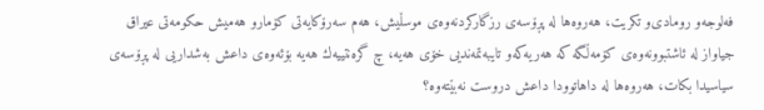فه‌لوجه‌و رومادی‌و تكریت، هه‌روه‌ها له‌ پڕۆسه‌ی رزگاركردنه‌وه‌ی موسڵیش، هه‌م سه‌رۆكایه‌تی كۆمارو هه‌میش حكومه‌تی عیراق جیاواز له‌ ئاشتبوونه‌وه‌ی كۆمه‌ڵگه‌ كه‌ هه‌ریه‌كه‌و تایبه‌تمه‌ندیی خۆی هه‌یه‌، چ گره‌نتییه‌ك هه‌یه‌ بۆئه‌وه‌ی داعش به‌شداریی له‌ پڕۆسه‌ی سیاسیدا بكات، هه‌روه‌ها له‌ داهاتوودا داعش دروست نه‌بێته‌وه‌؟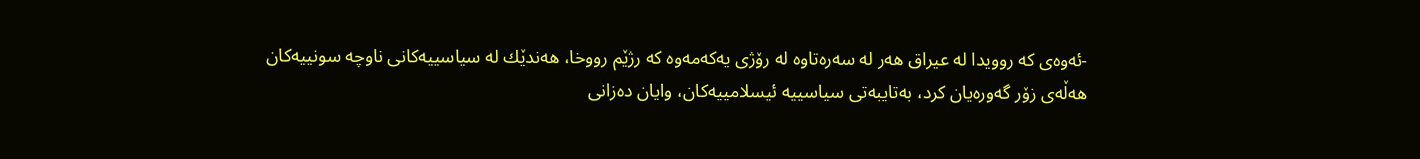-ئه‌وه‌ی كه‌ روویدا له‌ عیراق هه‌ر له‌ سه‌ره‌تاوه‌ له‌ رۆژی یه‌كه‌مه‌وه‌ كه‌ رژێم رووخا، هه‌ندێك له‌ سیاسییه‌كانی ناوچه‌ سونییه‌كان هه‌ڵه‌ی زۆر گه‌وره‌یان كرد، به‌تایبه‌تی سیاسییه‌ ئیسلامییه‌كان، وایان ده‌زانی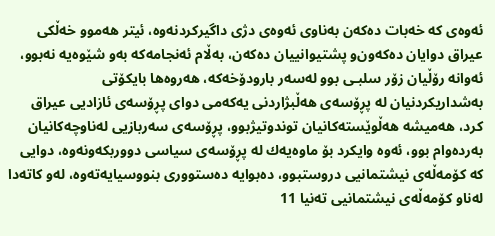ئه‌وه‌ی كه‌ خه‌بات ده‌كه‌ن به‌ناوی ئه‌وه‌ی دژی داگیركردنه‌وه‌، ئیتر هه‌موو خه‌ڵكی عیراق دوایان ده‌كه‌ون‌و پشتیوانییان ده‌كه‌ن، به‌ڵام ئه‌نجامه‌كه‌ به‌و شێوه‌یه‌ نه‌بوو، ئه‌وانه‌ رۆڵیان زۆر سلبـی بوو له‌سه‌ر بارودۆخه‌كه‌، هه‌روه‌ها بایكۆتی به‌شداریكردنیان له‌ پڕۆسه‌ی هه‌ڵبژاردنی یه‌كه‌می دوای پڕۆسه‌ی ئازادیی عیراق كرد، هه‌میشه‌ هه‌ڵوێسته‌كانیان توندوتیژبوو، پڕۆسه‌ی سه‌ربازیی له‌ناوچه‌كانیان به‌رده‌وام بوو، ئه‌وه‌ وایكرد بۆ ماوه‌یه‌ك له‌ پڕۆسه‌ی سیاسی دووربكه‌ونه‌وه‌، دوایی كه‌ كۆمه‌ڵه‌ی نیشتمانیی دروستبوو، ده‌بوایه‌ ده‌ستووری بنووسیایه‌ته‌وه‌، له‌و كاته‌دا له‌ناو كۆمه‌ڵه‌ی نیشتمانیی ته‌نیا 11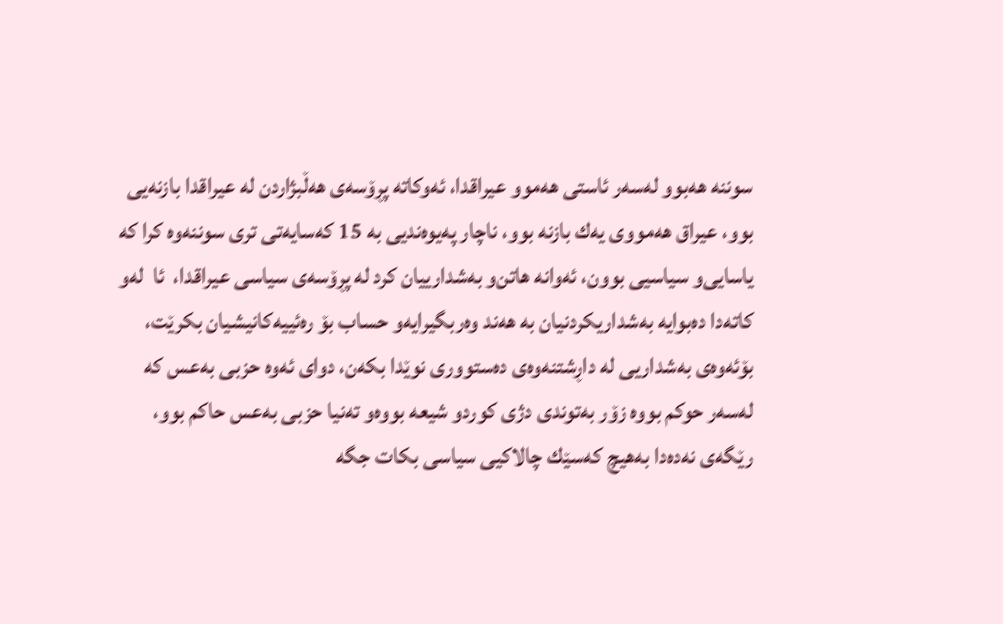سوننه‌ هه‌بوو له‌سه‌ر ئاستی هه‌موو عیراقدا، ئه‌وكاته‌ پڕۆسه‌ی هه‌ڵبژاردن له‌ عیراقدا بازنه‌یی بوو، عیراق هه‌مووی یه‌ك بازنه‌ بوو، ناچار په‌یوه‌ندیی به‌ 15 كه‌سایه‌تی تری سوننه‌وه‌ كرا كه‌ یاسایی‌و سیاسیی بوون، ئه‌وانه‌ هاتن‌و به‌شدارییان كرد له‌ پڕۆسه‌ی سیاسی عیراقدا،  ئا  له‌و كاته‌دا ده‌بوایه‌ به‌شداریكردنیان به‌ هه‌ند وه‌ربگیرایه‌و حساب بۆ ره‌ئییه‌كانیشیان بكرێت، بۆئه‌وه‌ی به‌شداریی له‌ داڕشتنه‌وه‌ی ده‌ستووری نوێدا بكه‌ن، دوای ئه‌وه‌ حزبی به‌عس كه‌ له‌سه‌ر حوكم بووه‌ زۆر به‌توندی دژی كوردو شیعه‌ بووه‌و ته‌نیا حزبی به‌عس حاكم بوو، رێگه‌ی نه‌ده‌دا به‌هیچ كه‌سێك چالاكیی سیاسی بكات جگه‌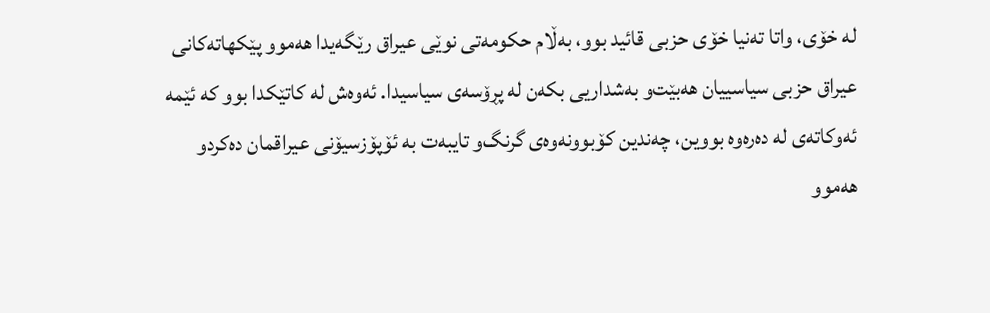له‌ خۆی، واتا ته‌نیا خۆی حزبی قائید بوو، به‌ڵام حكومه‌تی نوێی عیراق رێگه‌یدا هه‌موو پێكهاته‌كانی عیراق حزبی سیاسییان هه‌بێت‌و به‌شداریی بكه‌ن له‌ پڕۆسه‌ی سیاسیدا. ئه‌وه‌ش له‌ كاتێكدا بوو كه‌ ئێمه‌ ئه‌وكاته‌ی له‌ ده‌ره‌وه‌ بووین، چه‌ندین كۆبوونه‌وه‌ی گرنگ‌و تایبه‌ت به‌ ئۆپۆزسیۆنی عیراقمان ده‌كردو هه‌موو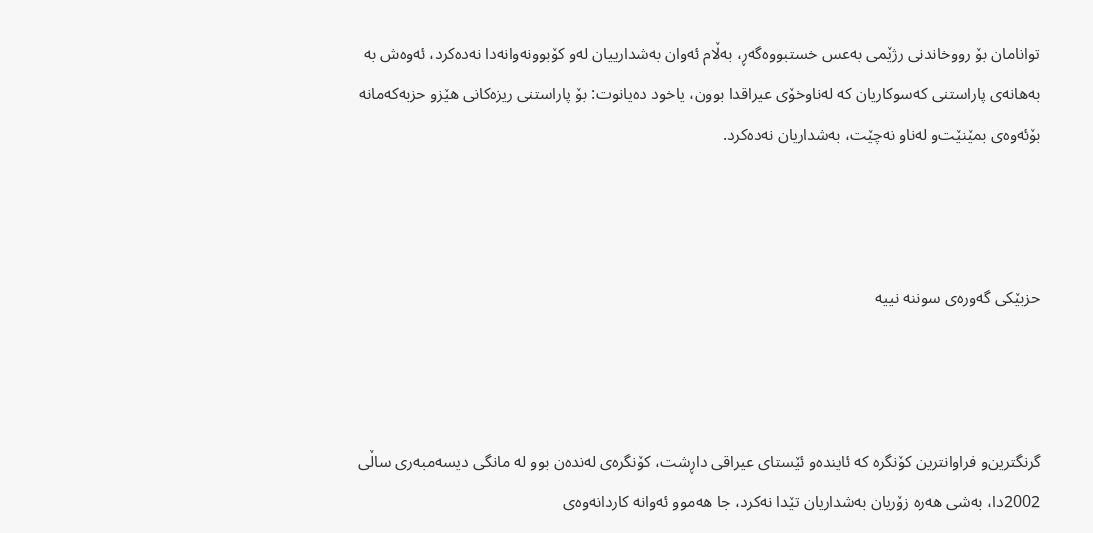توانامان بۆ رووخاندنی رژێمی به‌عس خستبووه‌گه‌ڕ، به‌ڵام ئه‌وان به‌شدارییان له‌و كۆبوونه‌وانه‌دا نه‌ده‌كرد، ئه‌وه‌ش به‌ به‌هانه‌ی پاراستنی كه‌سوكاریان كه‌ له‌ناوخۆی عیراقدا بوون، یاخود ده‌یانوت: بۆ پاراستنی ریزه‌كانی هێزو حزبه‌كه‌مانه‌ بۆئه‌وه‌ی بمێنێت‌و له‌ناو نه‌چێت، به‌شداریان نه‌ده‌كرد.



حزبێكی گه‌وره‌ی سوننه‌ نییه‌



گرنگترین‌و فراوانترین كۆنگره‌ كه‌ ئاینده‌و ئێستای عیراقی داڕشت، كۆنگره‌ی له‌نده‌ن بوو له‌ مانگی دیسه‌مبه‌ری ساڵی 2002دا، به‌شی هه‌ره‌ زۆریان به‌شداریان تێدا نه‌كرد، جا هه‌موو ئه‌وانه‌ كاردانه‌وه‌ی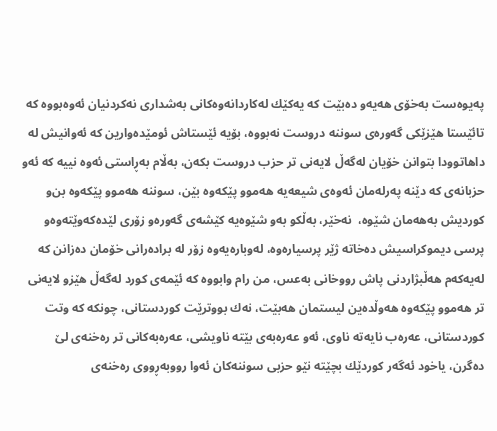په‌یوه‌ست به‌خۆی هه‌یه‌و ده‌بێت كه‌ یه‌كێك له‌كاردانه‌وه‌كانی به‌شداری نه‌كردنیان ئه‌وه‌بووه‌ كه‌ تائێستا هێزێكی گه‌وره‌ی سوننه‌ دروست نه‌بووه‌، بۆیه‌ ئێستاش ئومێده‌وارین كه‌ ئه‌وانیش له‌ داهاتوودا بتوانن خۆیان له‌گه‌ڵ لایه‌نی تر حزب دروست بكه‌ن، به‌ڵام به‌ڕاستی ئه‌وه‌ نییه‌ كه‌ ئه‌و حزبانه‌ی كه‌ دێنه‌ په‌رله‌مان ئه‌وه‌ی شیعه‌یه‌ هه‌موو پێكه‌وه‌ بێن، سوننه‌ هه‌موو پێكه‌وه‌ بن‌و كوردیش به‌هه‌مان شێوه‌،  نه‌خێر، به‌ڵكو به‌و شێوه‌یه‌ كێشه‌ی گه‌وره‌و زۆری لێده‌كه‌وێته‌وه‌و پرسی دیموكراسیش ده‌خاته‌ ژێر پرسیاره‌وه‌، له‌وباره‌یه‌وه‌ زۆر له‌ براده‌رانی خۆمان ده‌زانن كه‌ له‌یه‌كه‌م هه‌ڵبژاردنی پاش رووخانی به‌عس، من رام وابووه‌ كه‌ ئێمه‌ی كورد له‌گه‌ڵ هێزو لایه‌نی تر هه‌موو پێكه‌وه‌ هه‌وڵده‌ین لیستمان هه‌بێت، نه‌ك بووترێت كوردستانی، چونكه‌ كه‌ وتت كوردستانی، عه‌ره‌ب نایه‌ته‌ ناوی، ئه‌و عه‌ره‌به‌ی بێته‌ ناویشی، عه‌ره‌به‌كانی تر ره‌خنه‌ی لێ ده‌گرن، یاخود ئه‌گه‌ر كوردێك بچێته‌ نێو حزبی سوننه‌كان ئه‌وا رووبه‌ڕووی ره‌خنه‌ی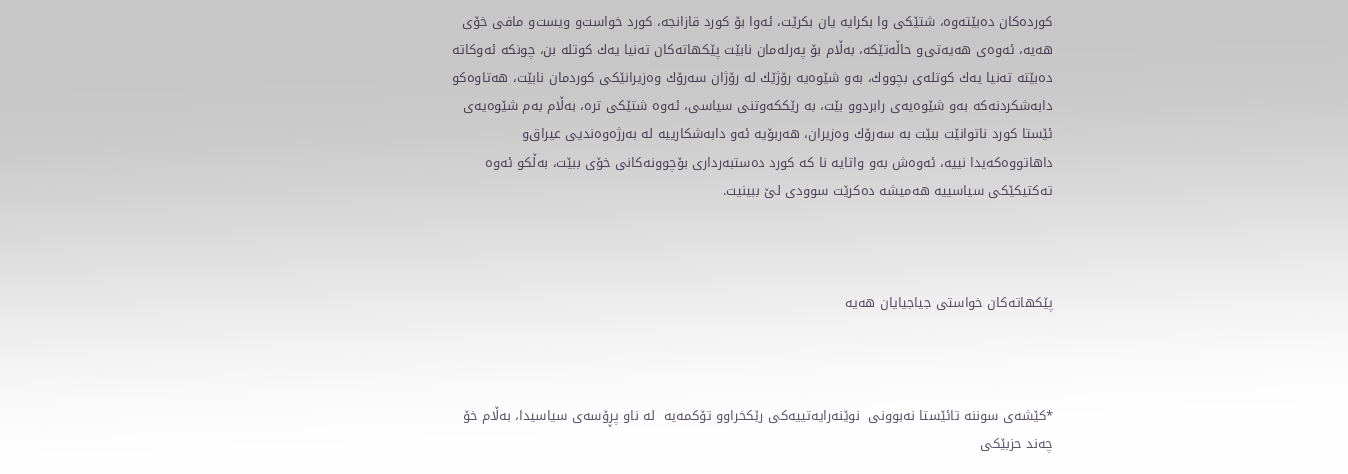كورده‌كان ده‌بێته‌وه‌، شتێكی وا بكرایه‌ یان بكرێت، ئه‌وا بۆ كورد قازانجه‌، كورد خواست‌و ویست‌و مافی خۆی هه‌یه‌، ئه‌وه‌ی هه‌یه‌تی‌و حاڵه‌تێكه‌، به‌ڵام بۆ په‌رله‌مان نابێت پێكهاته‌كان ته‌نیا یه‌ك كوتله‌ بن، چونكه‌ ئه‌وكاته‌ ده‌بێته‌ ته‌نیا یه‌ك كوتله‌ی بچووك، به‌و شێوه‌یه‌ رۆژێك له‌ رۆژان سه‌رۆك وه‌زیرانێكی كوردمان نابێت، هه‌تاوه‌كو دابه‌شكردنه‌كه‌ به‌و شێوه‌یه‌ی رابردوو بێت، به‌ رێككه‌وتنی سیاسی، ئه‌وه‌ شتێكی تره‌، به‌ڵام به‌م شێوه‌یه‌ی ئێستا كورد ناتوانێت ببێت به‌ سه‌رۆك وه‌زیران، هه‌ربۆیه‌ ئه‌و دابه‌شكارییه‌ له‌ به‌رژه‌وه‌ندیی عیراق‌و داهاتووه‌كه‌یدا نییه‌، ئه‌وه‌ش به‌و واتایه‌ نا كه‌ كورد ده‌ستبه‌رداری بۆچوونه‌كانی خۆی ببێت، به‌ڵكو ئه‌وه‌ ته‌كتیكێكی سیاسییه‌ هه‌میشه‌ ده‌كرێت سوودی لێ ببینیت.



پێكهاته‌كان خواستی جیاجیایان هه‌یه‌



*كێشه‌ی سوننه‌ تائێستا نه‌بوونی  نوێنه‌رایه‌تییه‌كی رێكخراوو تۆكمه‌یه‌  له‌ ناو پڕۆسه‌ی سیاسیدا، به‌ڵام خۆ چه‌ند حزبێكی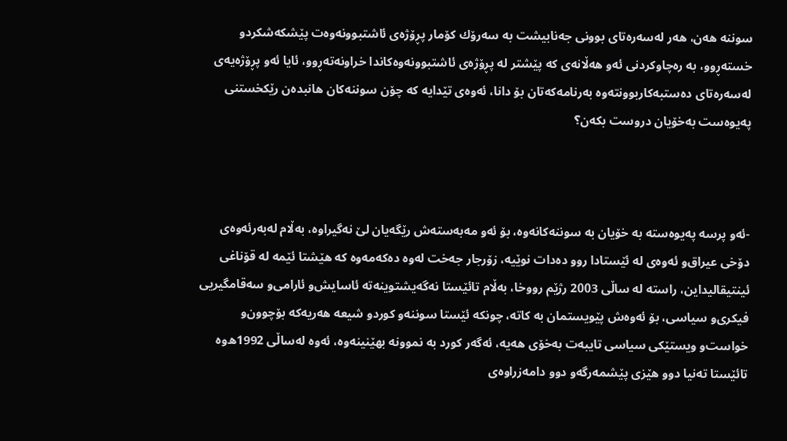سوننه‌ هه‌ن، هه‌ر له‌سه‌ره‌تای بوونی جه‌نابیشت به‌ سه‌رۆك كۆمار پڕۆژه‌ی ئاشتبوونه‌وه‌ت پێشكه‌شكردو خسته‌ڕوو، به‌ ره‌چاوكردنی ئه‌و هه‌ڵانه‌ی كه‌ پێشتر له‌ پڕۆژه‌ی ئاشتبوونه‌وه‌كاندا خراونه‌ته‌ڕوو، ئایا ئه‌و پڕۆژه‌یه‌ی له‌سه‌ره‌تای ده‌ستبه‌كاربوونته‌وه‌ به‌رنامه‌كه‌تان بۆ دانا، ئه‌وه‌ی تێدایه‌ كه‌ چۆن سوننه‌كان هانبده‌ن رێكخستنی په‌یوه‌ست به‌خۆیان دروست بكه‌ن؟



-ئه‌و پرسه‌ په‌یوه‌سته‌ به‌ خۆیان به‌ سوننه‌كانه‌وه‌، بۆ ئه‌و مه‌به‌سته‌ش رێگه‌یان لێ نه‌گیراوه‌، به‌ڵام له‌به‌رئه‌وه‌ی دۆخی عیراق‌و ئه‌وه‌ی له‌ ئێستادا روو ده‌دات نوێیه‌، زۆرجار جه‌خت له‌وه‌ ده‌كه‌مه‌وه‌ كه‌ هێشتا ئێمه‌ له‌ قۆناغی ئینتیقالیداین، راسته‌ له‌ ساڵی 2003 رژێم رووخا، به‌ڵام تائێستا نه‌گه‌یشتوینه‌ته‌ ئاسایش‌و ئارامی‌و سه‌قامگیریی فیكری‌و سیاسی، بۆ ئه‌وه‌ش پێویستمان به‌ كاته‌، چونكه‌ ئێستا سوننه‌و كوردو شیعه‌ هه‌ریه‌كه‌ بۆچوون‌و خواست‌و ویستێكی سیاسی تایبه‌ت به‌خۆی هه‌یه‌، ئه‌گه‌ر كورد به‌ نموونه‌ بهێنینه‌وه‌، ئه‌وه‌ له‌ساڵی 1992ه‌وه‌ تائێستا ته‌نیا دوو هێزی پێشمه‌رگه‌و دوو دامه‌زراوه‌ی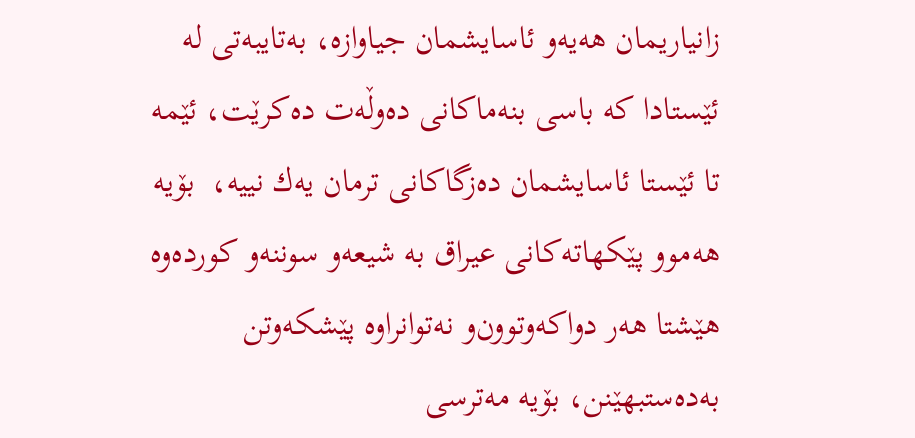زانیاریمان هه‌یه‌و ئاسایشمان جیاوازه‌، به‌تایبه‌تی له‌ ئێستادا كه‌ باسی بنه‌ماكانی ده‌وڵه‌ت ده‌كرێت، ئێمه‌ تا ئێستا ئاسایشمان ده‌زگاكانی ترمان یه‌ك نییه‌،  بۆیه‌ هه‌موو پێكهاته‌كانی عیراق به‌ شیعه‌و سوننه‌و كورده‌وه‌ هێشتا هه‌ر دواكه‌وتوون‌و نه‌توانراوه‌ پێشكه‌وتن به‌ده‌ستبهێنن، بۆیه‌ مه‌ترسی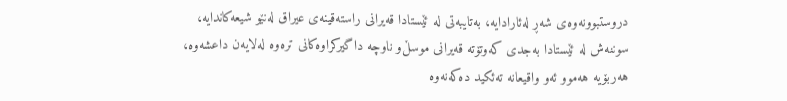دروستبوونه‌وه‌ی شه‌ڕ له‌ئارادایه‌، به‌تایبه‌تی له‌ ئێستادا قه‌یرانی راسته‌قینه‌ی عیراق له‌نێو شیعه‌كاندایه‌، سوننه‌ش له‌ ئێستادا به‌جدی كه‌وتۆته‌ قه‌یرانی موسڵ‌و ناوچه‌ داگیركراوه‌كانی تره‌وه‌ له‌لایه‌ن داعشه‌وه‌، هه‌ربۆیه‌ هه‌موو ئه‌و واقیعانه‌ ته‌ئكید ده‌كه‌نه‌وه‌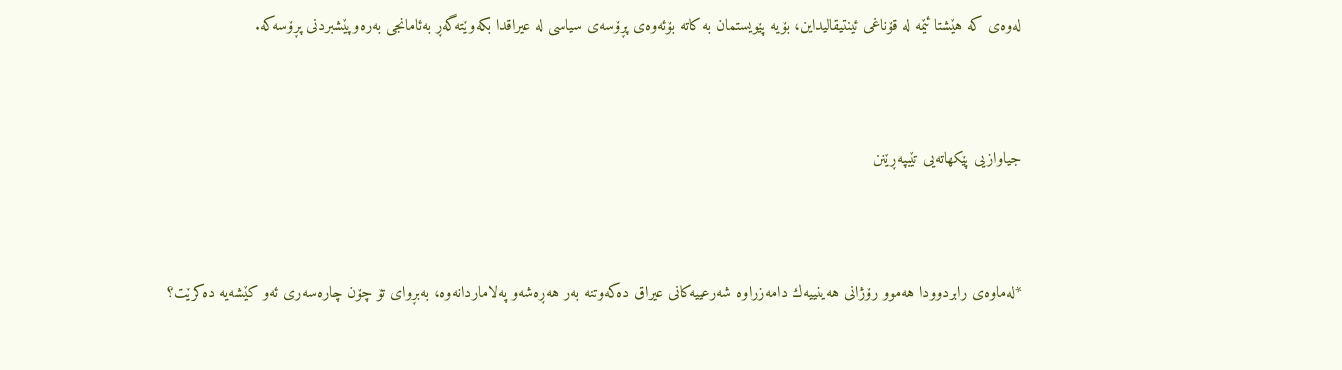له‌وه‌ی كه‌ هێشتا ئێمه‌ له‌ قۆناغی ئینتیقالیداین، بۆیه‌ پێویستمان به‌ كاته‌ بۆئه‌وه‌ی پڕۆسه‌ی سیاسی له‌ عیراقدا بكه‌وێته‌گه‌ڕ به‌ئامانجی به‌ره‌وپێشبردنی پڕۆسه‌كه‌.



جیاوازیی پێكهاته‌یی تێبپه‌ڕێنن



*له‌ماوه‌ی رابردوودا هه‌موو رۆژانی هه‌ینییه‌ك دامه‌زراوه‌ شه‌رعییه‌كانی عیراق ده‌كه‌وتنه‌ به‌ر هه‌ڕه‌شه‌و په‌لاماردانه‌وه‌، به‌بڕوای تۆ چۆن چاره‌سه‌ری ئه‌و كێشه‌یه‌ ده‌كرێت؟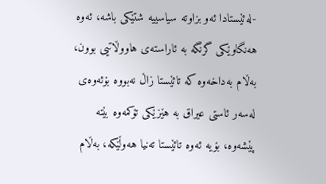-له‌ئێستادا ئه‌و بزاوته‌ سیاسییه‌ شتێكی باشه‌، ئه‌وه‌ هه‌نگاوێكی گرنگه‌ به‌ ئاراسته‌ی هاووڵاتیی بوون، به‌ڵام به‌داخه‌وه‌ كه‌ تائێستا زاڵ نه‌بووه‌ بۆئه‌وه‌ی له‌سه‌ر ئاستی عیراق به‌ هێزێكی تۆكمه‌وه‌ بێته‌ پێشه‌وه‌، بۆیه‌ ئه‌وه‌ تائێستا ته‌نیا هه‌وڵێكه‌، به‌ڵام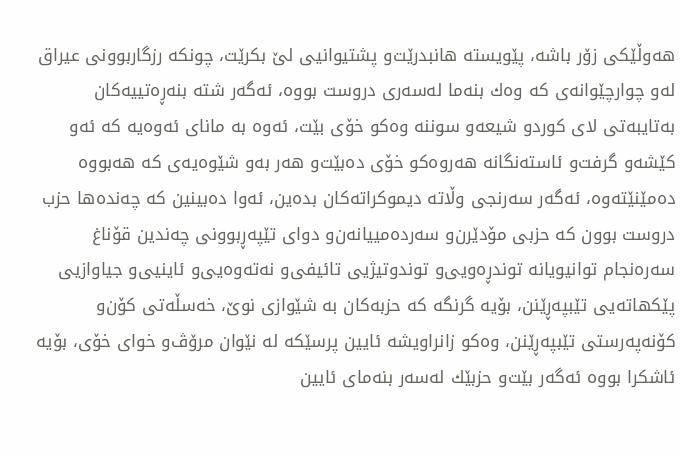هه‌وڵێكی زۆر باشه‌، پێویسته‌ هانبدرێت‌و پشتیوانیی لێ بكرێت، چونكه‌ رزگاربوونی عیراق له‌و چوارچێوانه‌ی كه‌ وه‌ك بنه‌ما له‌سه‌ری دروست بووه‌، ئه‌گه‌ر شته‌ بنه‌ڕه‌تییه‌كان به‌تایبه‌تی لای كوردو شیعه‌و سوننه‌ وه‌كو خۆی بێت، ئه‌وه‌ به‌ مانای ئه‌وه‌یه‌ كه‌ ئه‌و كێشه‌و گرفت‌و ئاسته‌نگانه‌ هه‌روه‌كو خۆی ده‌بێت‌و هه‌ر به‌و شێوه‌یه‌ی كه‌ هه‌بووه‌ ده‌مێنێته‌وه‌، ئه‌گه‌ر سه‌رنجی وڵاته‌ دیموكراته‌كان بده‌ین، ئه‌وا ده‌بینین كه‌ چه‌نده‌ها حزب دروست بوون كه‌ حزبی مۆدێرن‌و سه‌رده‌مییانه‌ن‌و دوای تێپه‌ڕبوونی چه‌ندین قۆناغ سه‌ره‌نجام توانیویانه‌ توندڕه‌ویی‌و توندوتیژیی تائیفی‌و نه‌ته‌وه‌یی‌و ئاینیی‌و جیاوازیی پێكهاته‌یی تێبپه‌ڕێنن، بۆیه‌ گرنگه‌ كه‌ حزبه‌كان به‌ شێوازی نوێ، خه‌سڵه‌تی كۆن‌و كۆنه‌په‌رستی تێبپه‌ڕێنن، وه‌كو زانراویشه‌ ئایین پرسێكه‌ له‌ نێوان مرۆڤ‌و خوای خۆی، بۆیه‌ ئاشكرا بووه‌ ئه‌گه‌ر بێت‌و حزبێك له‌سه‌ر بنه‌مای ئایین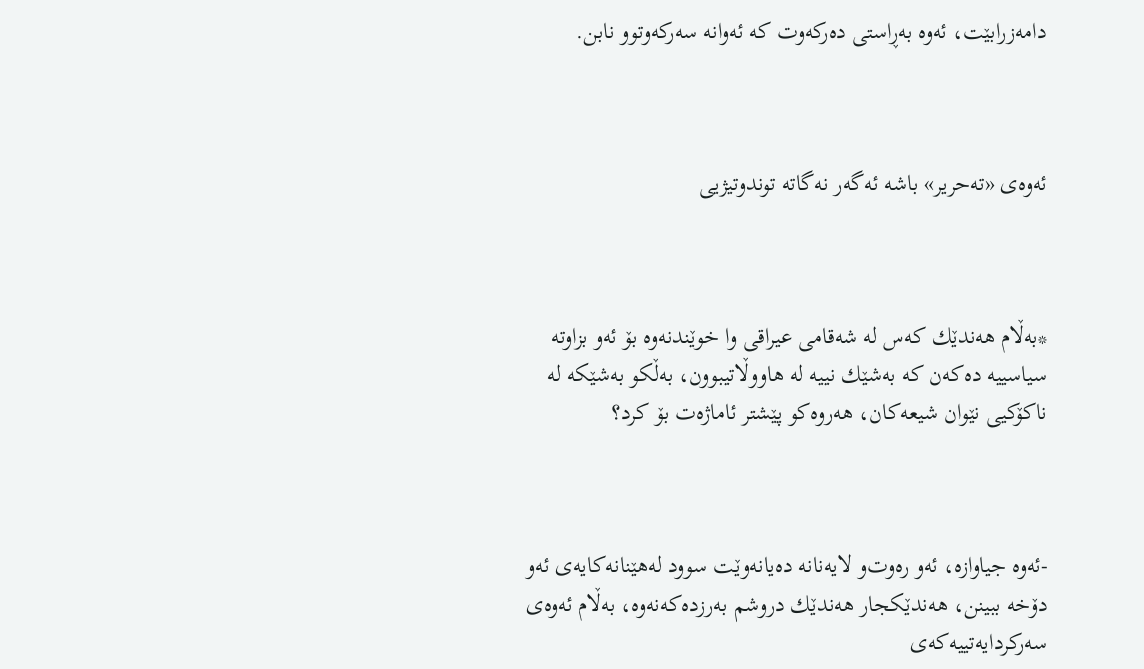دامه‌زرابێت، ئه‌وه‌ به‌ڕاستی ده‌ركه‌وت كه‌ ئه‌وانه‌ سه‌ركه‌وتوو نابن.



ئه‌وه‌ی «ته‌حریر» باشه‌ ئه‌گه‌ر نه‌گاته‌ توندوتیژیی



*به‌ڵام هه‌ندێك كه‌س له‌ شه‌قامی عیراقی وا خوێندنه‌وه‌ بۆ ئه‌و بزاوته‌ سیاسییه‌ ده‌كه‌ن كه‌ به‌شێك نییه‌ له‌ هاووڵاتیبوون، به‌ڵكو به‌شێكه‌ له‌ ناكۆكیی نێوان شیعه‌كان، هه‌روه‌كو پێشتر ئاماژه‌ت بۆ كرد؟



-ئه‌وه‌ جیاوازه‌، ئه‌و ره‌وت‌و لایه‌نانه‌ ده‌یانه‌وێت سوود له‌هێنانه‌كایه‌ی ئه‌و دۆخه‌ ببینن، هه‌ندێكجار هه‌ندێك دروشم به‌رزده‌كه‌نه‌وه‌، به‌ڵام ئه‌وه‌ی سه‌ركردایه‌تییه‌كه‌ی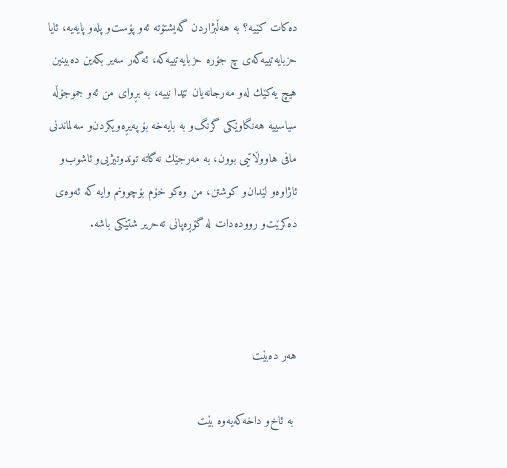ده‌كات كێیه‌؟ به‌ هه‌ڵبژاردن گه‌یشتۆته‌ ئه‌و پۆست‌و پله‌و پایه‌یه‌، ئایا حزبایه‌تییه‌كه‌ی چ جۆره‌ حزبایه‌تییه‌كه‌، ئه‌گه‌ر سه‌یر بكه‌ین ده‌بینین هیچ یه‌كێك له‌و مه‌رجانه‌یان تێدا نییه‌، به‌ بڕوای من ئه‌و جموجۆڵه‌ سیاسییه‌ هه‌نگاوێكی گرنگ‌و به‌ بایه‌خه‌ بۆ په‌یڕه‌ویكردن‌و سه‌لماندنی مافی هاووڵاتیی بوون، به‌ مه‌رجێك نه‌گاته‌ توندوتیژیی‌و ئاشوب‌و ئاژاوه‌و لێدان‌و كوشتن، من وه‌كو خۆم بۆچوونم وایه‌ كه‌ ئه‌وه‌ی ده‌كرێت‌و رووده‌دات له‌ گۆڕه‌پانی ته‌حریر شتێكی باشه‌.



هه‌ر ده‌بێت

 به‌ ئاخ‌و داخه‌كه‌یه‌وه‌ بێت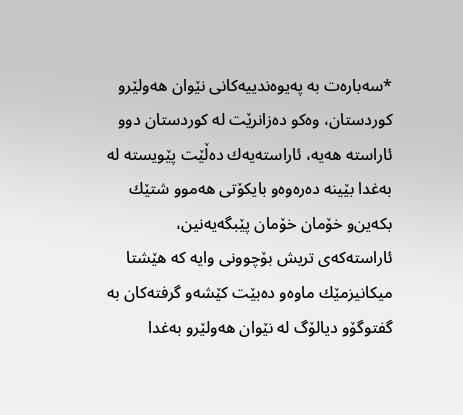*سه‌باره‌ت به‌ په‌یوه‌ندییه‌كانی نێوان هه‌ولێرو كوردستان، وه‌كو ده‌زانرێت له‌ كوردستان دوو ئاراسته‌ هه‌یه‌، ئاراسته‌یه‌ك ده‌ڵێت پێویسته‌ له‌ به‌غدا بێینه‌ ده‌ره‌وه‌و بایكۆتی هه‌موو شتێك بكه‌ین‌و خۆمان خۆمان پێبگه‌یه‌نین، ئاراسته‌كه‌ی تریش بۆچوونی وایه‌ كه‌ هێشتا میكانیزمێك ماوه‌و ده‌بێت كێشه‌و گرفته‌كان به‌ گفتوگۆو دیالۆگ له‌ نێوان هه‌ولێرو به‌غدا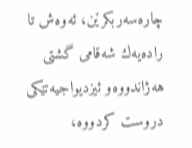چاره‌سه‌ربكرێن، ئه‌وه‌ش تا راده‌یه‌ك شه‌قامی گشتی هه‌ژاندووه‌و ئیزدیواجیه‌تێكی دروست كردووه‌،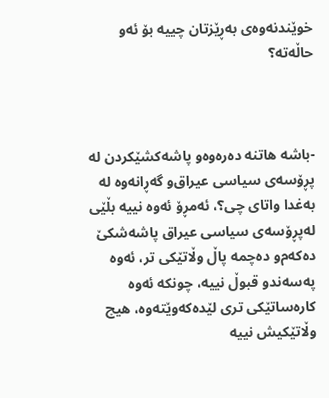خوێندنه‌وه‌ی به‌ڕێزتان چییه‌ بۆ ئه‌و حاڵه‌ته‌؟



-باشه‌ هاتنه‌ ده‌ره‌وه‌و پاشه‌كشێكردن له‌ پڕۆسه‌ی سیاسی عیراق‌و گه‌ڕانه‌وه‌ له‌ به‌غدا واتای چی؟، ئه‌مڕۆ ئه‌وه‌ نییه‌ بڵێی له‌پڕۆسه‌ی سیاسی عیراق پاشه‌شكێ ده‌كه‌م‌و ده‌چمه‌ پاڵ وڵاتێكی تر، ئه‌وه‌ په‌سه‌ند‌و قبوڵ نییه‌، چونكه‌ ئه‌وه‌ كاره‌ساتێكی تری لێده‌كه‌وێته‌وه‌، هیچ وڵاتێكیش نییه‌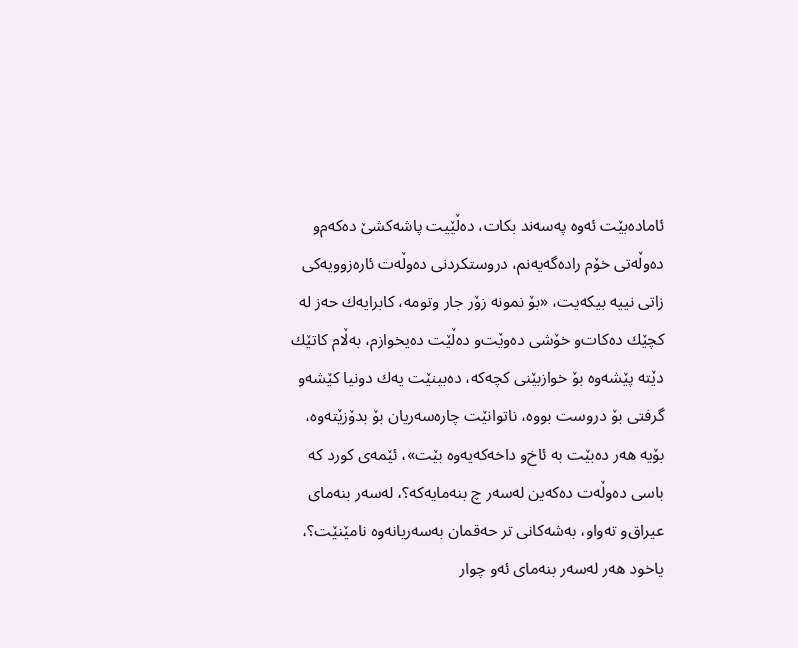ئاماده‌بێت ئه‌وه‌ په‌سه‌ند بكات، ده‌ڵێیت پاشه‌كشێ ده‌كه‌م‌و ده‌وڵه‌تی خۆم راده‌گه‌یه‌نم، دروستكردنی ده‌وڵه‌ت ئاره‌زوویه‌كی زاتی نییه‌ بیكه‌یت، «بۆ نمونه‌ زۆر جار وتومه‌، كابرایه‌ك حه‌ز له‌ كچێك ده‌كات‌و خۆشی ده‌وێت‌و ده‌ڵێت ده‌یخوازم، به‌ڵام كاتێك دێته‌ پێشه‌وه‌ بۆ خوازبێنی كچه‌كه‌، ده‌بینێت یه‌ك دونیا كێشه‌و گرفتی بۆ دروست بووه‌، ناتوانێت چاره‌سه‌ریان بۆ بدۆزێته‌وه‌، بۆیه‌ هه‌ر ده‌بێت به‌ ئاخ‌و داخه‌كه‌یه‌وه‌ بێت»، ئێمه‌ی كورد كه‌ باسی ده‌وڵه‌ت ده‌كه‌ین له‌سه‌ر چ بنه‌مایه‌كه‌؟، له‌سه‌ر بنه‌مای عیراق‌و ته‌واو، به‌شه‌كانی تر حه‌قمان به‌سه‌ریانه‌وه‌ نامێنێت؟، یاخود هه‌ر له‌سه‌ر بنه‌مای ئه‌و چوار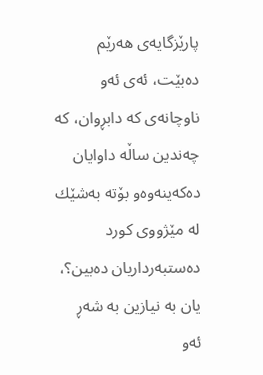پارێزگایه‌ی هه‌رێم ده‌بێت، ئه‌ی ئه‌و ناوچانه‌ی كه‌ دابڕوان، كه‌ چه‌ندین ساڵه‌ داوایان ده‌كه‌ینه‌وه‌و بۆته‌ به‌شێك له‌ مێژووی كورد ده‌ستبه‌رداریان ده‌بین؟، یان به‌ نیازین به‌ شه‌ڕ ئه‌و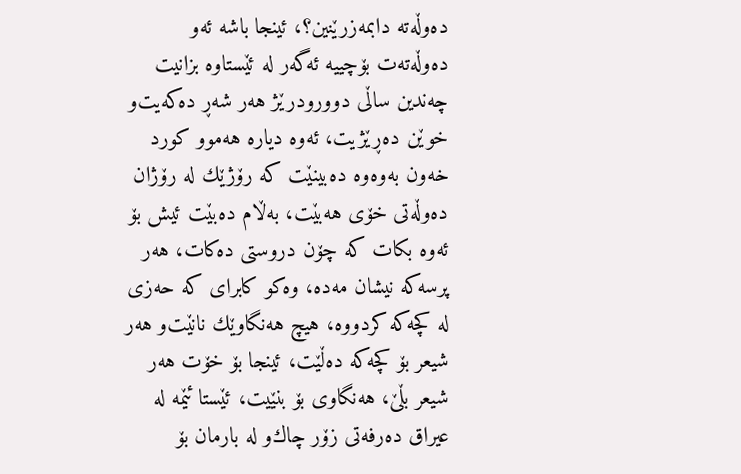ده‌وڵه‌ته‌ دابمه‌زرێنین؟، ئینجا باشه‌ ئه‌و ده‌وڵه‌ته‌ت بۆچییه‌ ئه‌گه‌ر له‌ ئێستاوه‌ بزانیت چه‌ندین ساڵی دوورودرێژ هه‌ر شه‌ڕ ده‌كه‌یت‌و خوێن ده‌ڕێژیت، ئه‌وه‌ دیاره‌ هه‌موو كورد خه‌ون به‌وه‌وه‌ ده‌بینێت كه‌ رۆژێك له‌ رۆژان ده‌وڵه‌تی خۆی هه‌بێت، به‌ڵام ده‌بێت ئیش بۆ ئه‌وه‌ بكات كه‌ چۆن دروستی ده‌كات، هه‌ر پرسه‌كه‌ نیشان مه‌ده‌، وه‌كو كابرای كه‌ حه‌زی له‌ كچه‌كه‌ كردووه‌، هیچ هه‌نگاوێك نانێت‌و هه‌ر شیعر بۆ كچه‌كه‌ ده‌ڵێت، ئینجا بۆ خۆت هه‌ر شیعر بڵێ، هه‌نگاوی بۆ بنێیت، ئێستا ئێمه‌ له‌ عیراق ده‌رفه‌تی زۆر چاك‌و له‌ بارمان بۆ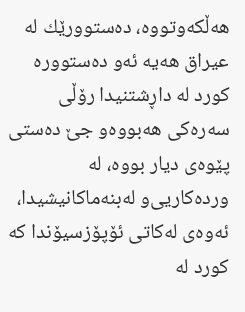هه‌ڵكه‌وتووه‌، ده‌ستوورێك له‌ عیراق هه‌یه‌ ئه‌و ده‌ستووره‌ كورد له‌ داڕشتنیدا رۆڵی سه‌ره‌كی هه‌بووه‌و جێ ده‌ستی پێوه‌ی دیار بووه‌، له‌ ورده‌كاریی‌و له‌بنه‌ماكانیشیدا، ئه‌وه‌ی له‌كاتی ئۆپۆزسیۆندا كه‌ كورد له‌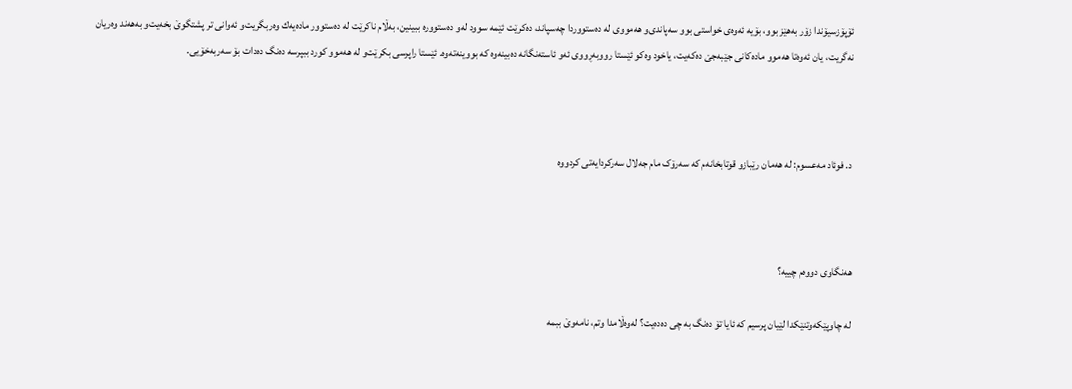ئۆپۆزسیۆندا زۆر به‌هێز بوو، بۆیه‌ ئه‌وه‌ی خواستی بوو سه‌پاندی‌و هه‌مووی له‌ ده‌ستووردا چه‌سپاند، ده‌كرێت ئێمه‌ سوود له‌و ده‌ستووره‌ ببینین، به‌ڵام ناكرێت له‌ ده‌ستوور ماده‌یه‌ك وه‌ربگریت‌و ئه‌وانی تر پشتگوێ بخه‌یت‌و به‌هه‌ند وه‌ریان نه‌گریت، یان ئه‌وه‌تا هه‌موو ماده‌كانی جێبه‌جێ ده‌كه‌یت، یاخود وه‌كو ئێستا رووبه‌ڕووی ئه‌و ئاسته‌نگانه‌ ده‌بینه‌وه‌ كه‌ بووینه‌ته‌وه‌. ئێستا راپرسی بكرێت‌و له‌ هه‌موو كورد ببپرسه‌ ده‌نگ ده‌دات بۆ سه‌ربه‌خۆیی.



د. فوئاد مه‌عسوم: له‌ هه‌مان رێبازو قوتابخانه‌م كه‌ سەرۆک مام جه‌لال سه‌ركردایه‌تی كردووه‌



هه‌نگاوی دووه‌م چییه‌؟

له‌ چاوپێكه‌وتنێكدا لێیان پرسیم كه‌ ئایا تۆ ده‌نگ به‌ چی ده‌ده‌یت؟ له‌وه‌ڵامدا وتم، نامه‌وێ ببمه‌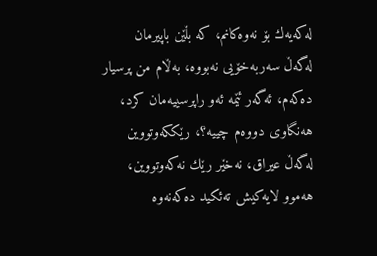له‌كه‌یه‌ك بۆ نه‌وه‌كانم، كه‌ بڵێن باپیرمان له‌گه‌ڵ سه‌ربه‌خۆیی نه‌بووه‌، به‌ڵام من پرسیار ده‌كه‌م، ئه‌گه‌ر ئێمه‌ ئه‌و راپرسییه‌مان كرد، هه‌نگاوی دووه‌م چییه‌؟، رێككه‌وتووین له‌گه‌ڵ عیراق، نه‌خێر رێك نه‌كه‌وتووین، هه‌موو لایه‌كیش ته‌ئكید ده‌كه‌نه‌وه‌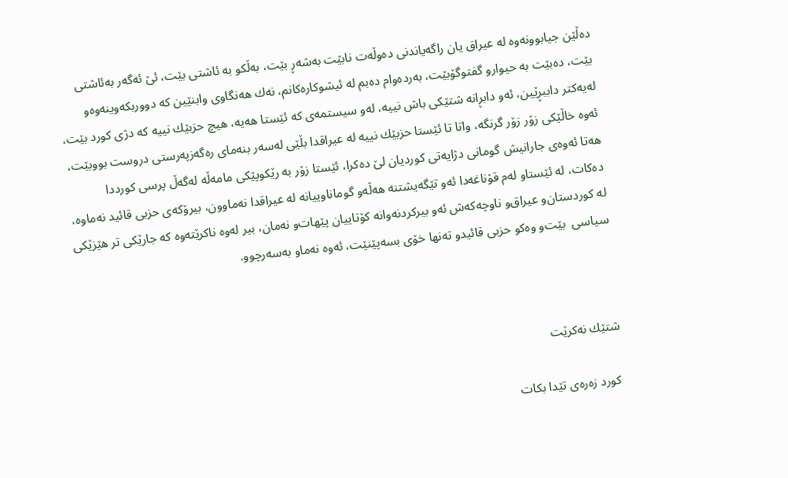ده‌ڵێن جیابوونه‌وه‌ له‌ عیراق یان راگه‌یاندنی ده‌وڵه‌ت نابێت به‌شه‌ڕ بێت، به‌ڵكو به‌ ئاشتی بێت، ئێ ئه‌گه‌ر به‌ئاشتی بێت، ده‌بێت به‌ حیوارو گفتوگۆبێت، به‌رده‌وام ده‌بم له‌ ئیشوكاره‌كانم، نه‌ك هه‌نگاوی وابنێین كه‌ دووربكه‌وینه‌وه‌و له‌یه‌كتر داببڕێین، ئه‌و دابڕانه‌ شتێكی باش نییه‌، له‌و سیستمه‌ی كه‌ ئێستا هه‌یه‌، هیچ حزبێك نییه‌ كه‌ دژی كورد بێت، ئه‌وه‌ خاڵێكی زۆر زۆر گرنگه‌، واتا تا ئێستا حزبێك نییه‌ له‌ عیراقدا بڵێی له‌سه‌ر بنه‌مای ره‌گه‌زپه‌رستی دروست بووبێت، هه‌تا ئه‌وه‌ی جارانیش گومانی دژایه‌تی كوردیان لێ ده‌كرا، ئێستا زۆر به‌ رێكوپێكی مامه‌ڵه‌ له‌گه‌ڵ پرسی كورددا ده‌كات، له‌ ئێستاو له‌م قۆناغه‌دا ئه‌و تێگه‌یشتنه‌ هه‌ڵه‌و گوماناوییانه‌ له‌ عیراقدا نه‌ماوون، بیرۆكه‌ی حزبی قائید نه‌ماوه‌، له‌ كوردستان‌و عیراق‌و ناوچه‌كه‌ش ئه‌و بیركردنه‌وانه‌ كۆتاییان پێهات‌و نه‌مان، بیر له‌وه‌ ناكرێته‌وه‌ كه‌ جارێكی تر هێزێكی سیاسی  بێت‌و وه‌كو حزبی قائیدو ته‌نها خۆی بسه‌پێنێت، ئه‌وه‌ نه‌ماو به‌سه‌رچوو.



شتێك نه‌كرێت

 كورد زه‌ره‌ی تێدا بكات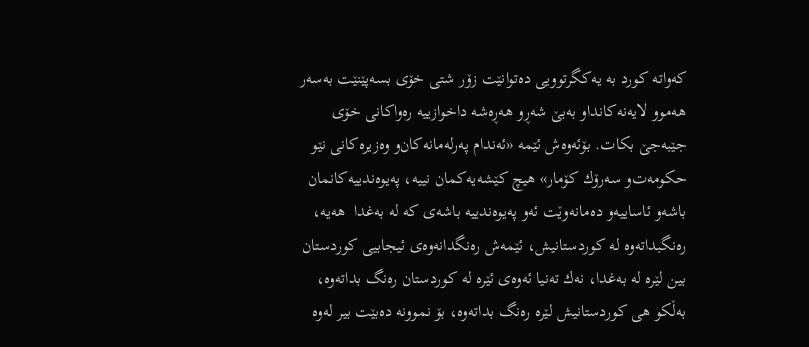كه‌واته‌ كورد به‌ یه‌كگرتوویی ده‌توانێت زۆر شتی خۆی بسه‌پێنێت به‌سه‌ر هه‌موو لایه‌نه‌كاندا‌و به‌بێ شه‌ڕو هه‌ڕه‌شه‌ داخوازییه‌ ره‌واكانی خۆی جێبه‌جێ بكات. بۆئه‌وه‌ش ئێمه‌ «ئه‌ندام په‌رله‌مانه‌كان‌و وه‌زیره‌كانی نێو حكومه‌ت‌و سه‌رۆك كۆمار» هیچ كێشه‌یه‌كمان نییه‌، په‌یوه‌ندییه‌كانمان باشه‌و ئاساییه‌و ده‌مانه‌وێت ئه‌و په‌یوه‌ندییه‌ باشه‌ی كه‌ له‌ به‌غدا  هه‌یه‌، ره‌نگبداته‌وه‌ له‌ كوردستانیش، ئێمه‌ش ره‌نگدانه‌وه‌ی ئیجابیی كوردستان بین لێره‌ له‌ به‌غدا، نه‌ك ته‌نیا ئه‌وه‌ی ئێره‌ له‌ كوردستان ره‌نگ بداته‌وه‌، به‌ڵكو هی كوردستانیش لێره‌ ره‌نگ بداته‌وه‌، بۆ نموونه‌ ده‌بێت بیر له‌وه‌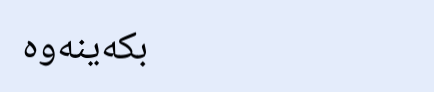بكه‌ینه‌وه‌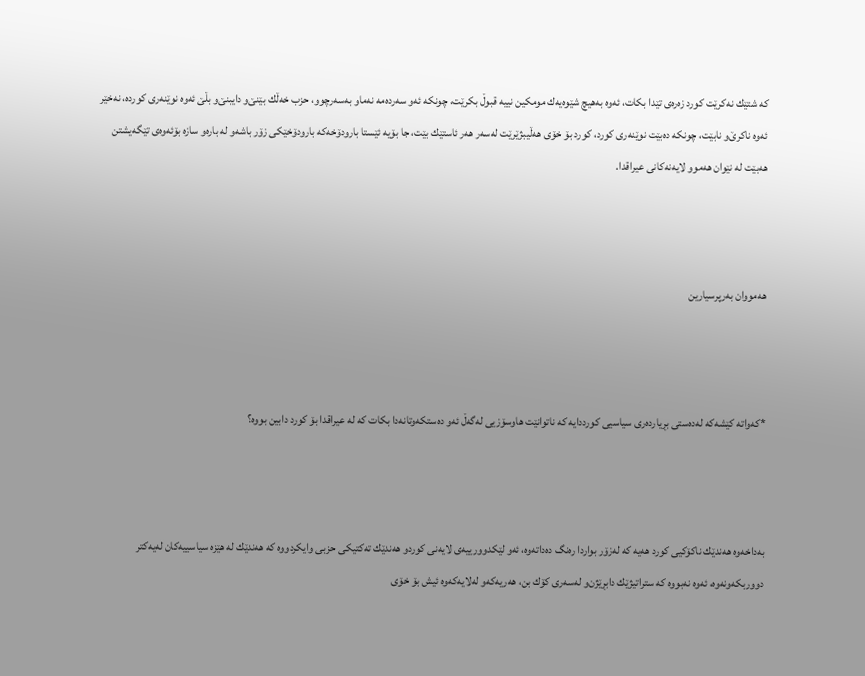كه‌ شتێك نه‌كرێت كورد زه‌ره‌ی تێدا بكات، ئه‌وه‌ به‌هیچ شێوه‌یه‌ك مومكین نییه‌ قبوڵ بكرێت، چونكه‌ ئه‌و سه‌رده‌مه‌ نه‌ماو به‌سه‌رچوو، حزب خه‌ڵك بێنێ‌و دایبنێ‌و بڵێ ئه‌وه‌ نوێنه‌ری كورده‌، نه‌خێر ئه‌وه‌ ناكرێ‌و نابێت، چونكه‌ ده‌بێت نوێنه‌ری كورد، كورد بۆ خۆی هه‌ڵیبژێرێت له‌سه‌ر هه‌ر ئاستێك بێت، جا بۆیه‌ ئێستا بارودۆخه‌كه‌ بارودۆخێكی زۆر باشه‌و له‌ باره‌و سازه‌ بۆئه‌وه‌ی تێگه‌یشتن هه‌بێت له‌ نێوان هه‌موو لایه‌نه‌كانی عیراقدا.



هه‌مووان به‌رپرسیارین



*كه‌واته‌ كێشه‌كه‌ له‌ده‌ستی بڕیارده‌ری سیاسیی كورددایه‌ كه‌ ناتوانێت هاوسۆزیی له‌گه‌ڵ ئه‌و ده‌ستكه‌وتانه‌دا بكات كه‌ له‌ عیراقدا بۆ كورد دابین بووه‌؟



به‌داخه‌وه‌ هه‌ندێك ناكۆكیی كورد هه‌یه‌ كه‌ له‌زۆر بواردا ره‌نگ ده‌داته‌وه‌، ئه‌و لێكدوورییه‌ی لایه‌نی كوردو هه‌ندێك ته‌كتیكی حزبی وایكردووه‌ كه‌ هه‌ندێك له‌ هێزه‌ سیاسییه‌كان له‌یه‌كتر دووربكه‌ونه‌وه‌، ئه‌وه‌ نه‌بووه‌ كه‌ ستراتیژێك دابڕێژن‌و له‌سه‌ری كۆك بن، هه‌ریه‌كه‌و له‌لایه‌كه‌وه‌ ئیش بۆ خۆی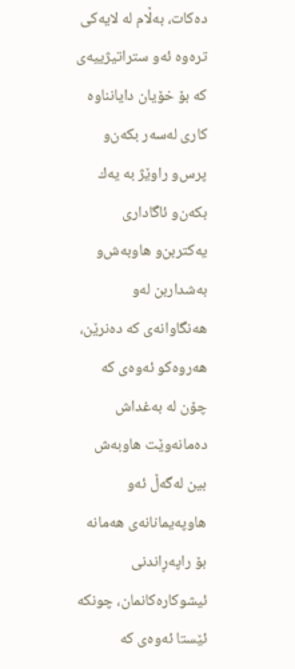ده‌كات، به‌ڵام له‌ لایه‌كی تره‌وه‌ ئه‌و ستراتیژییه‌ی كه‌ بۆ خۆیان دایانناوه‌ كاری له‌سه‌ر بكه‌ن‌و پرس‌و راوێژ به‌ یه‌ك بكه‌ن‌و ئاگاداری یه‌كتربن‌و هاوبه‌ش‌و به‌شداربن له‌و هه‌نگاوانه‌ی كه‌ ده‌نرێن، هه‌روه‌كو ئه‌وه‌ی كه‌ چۆن له‌ به‌غداش ده‌مانه‌وێت هاوبه‌ش بین له‌گه‌ڵ ئه‌و هاوپه‌یمانانه‌ی هه‌مانه‌ بۆ راپه‌ڕاندنی ئیشوكاره‌كانمان، چونكه‌ ئێستا ئه‌وه‌ی كه‌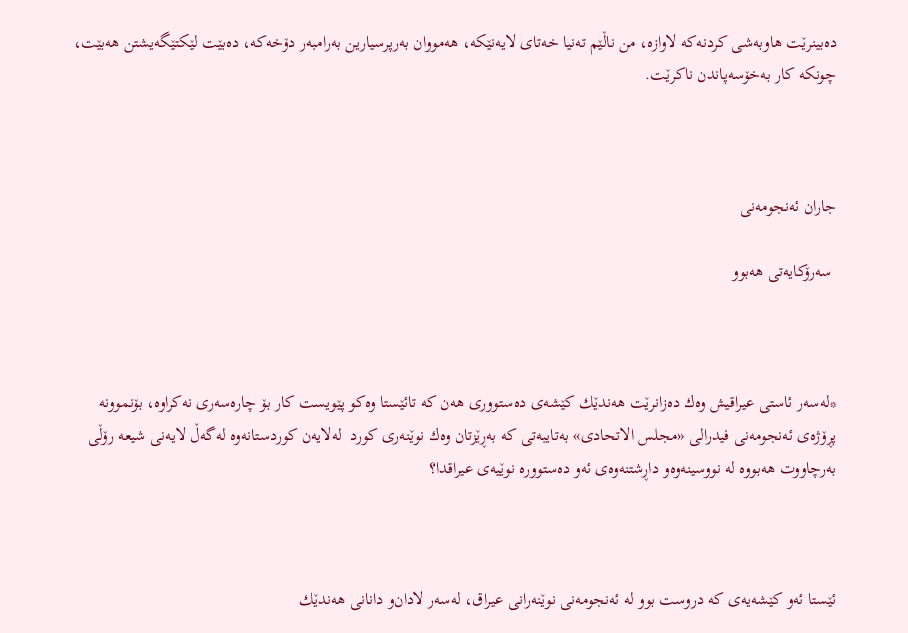ده‌بینرێت هاوبه‌شی كردنه‌كه‌ لاوازه‌، من ناڵێم ته‌نیا خه‌تای لایه‌نێكه‌، هه‌مووان به‌رپرسیارین به‌رامبه‌ر دۆخه‌كه‌، ده‌بێت لێكتێگه‌یشتن هه‌بێت، چونكه‌ كار به‌خۆسه‌پاندن ناكرێت.



جاران ئه‌نجومه‌نی

 سه‌رۆكایه‌تی هه‌بوو



*له‌سه‌ر ئاستی عیراقیش وه‌ك ده‌زانرێت هه‌ندێك كێشه‌ی ده‌ستووری هه‌ن كه‌ تائێستا وه‌كو پێویست كار بۆ چاره‌سه‌ری نه‌كراوه‌، بۆنموونه‌ پڕۆژه‌ی ئه‌نجومه‌نی فیدرالی «مجلس الاتحادی» به‌تایبه‌تی كه‌ به‌ڕێزتان وه‌ك نوێنه‌ری كورد  له‌لایه‌ن كوردستانه‌وه‌ له‌گه‌ڵ لایه‌نی شیعه‌ رۆڵی به‌رچاووت هه‌بووه‌ له‌ نووسینه‌وه‌‌و داڕشتنه‌وه‌ی ئه‌و ده‌ستووره‌ نوێیه‌ی عیراقدا؟



ئێستا ئه‌و كێشه‌یه‌ی كه‌ دروست بوو له‌ ئه‌نجومه‌نی نوێنه‌رانی عیراق، له‌سه‌ر لادان‌و دانانی هه‌ندێك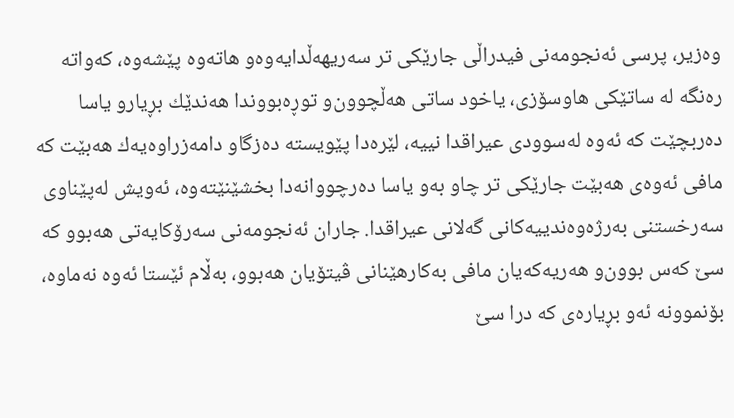وه‌زیر، پرسی ئه‌نجومه‌نی فیدراڵی جارێكی تر سه‌ریهه‌ڵدایه‌وه‌و هاته‌وه‌ پێشه‌وه‌، كه‌واته‌ ره‌نگه‌ له‌ ساتێكی هاوسۆزی، یاخود ساتی هه‌ڵچوون‌و توڕه‌بووندا هه‌ندێك بڕیارو یاسا ده‌ربچێت كه‌ ئه‌وه‌ له‌سوودی عیراقدا نییه‌، لێره‌دا پێویسته‌ ده‌زگاو دامه‌زراوه‌یه‌ك هه‌بێت كه‌ مافی ئه‌وه‌ی هه‌بێت جارێكی تر چاو به‌و یاسا ده‌رچووانه‌دا بخشێنێته‌وه‌، ئه‌ویش له‌پێناوی سه‌رخستنی به‌رژه‌وه‌ندییه‌كانی گه‌لانی عیراقدا. جاران ئه‌نجومه‌نی سه‌رۆكایه‌تی هه‌بوو كه‌ سێ كه‌س بوون‌و هه‌ریه‌كه‌یان مافی به‌كارهێنانی ڤیتۆیان هه‌بوو، به‌ڵام ئێستا ئه‌وه‌ نه‌ماوه‌، بۆنموونه‌ ئه‌و بڕیاره‌ی كه‌ درا سێ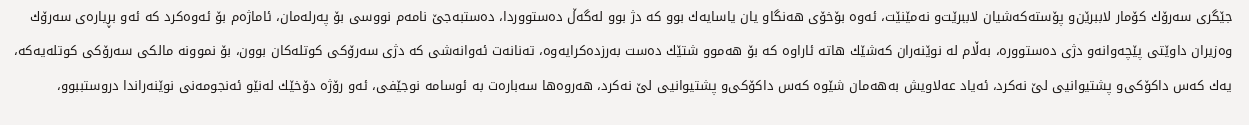جێگری سه‌رۆك كۆمار لاببرێن‌و پۆسته‌كه‌شیان لاببرێت‌و نه‌مێنێت، ئه‌وه‌ بۆخۆی هه‌نگاو یان یاسایه‌ك بوو كه‌ دژ بوو له‌گه‌ڵ ده‌ستووردا، ده‌ستبه‌جێ نامه‌م نووسی بۆ په‌رله‌مان، ئاماژه‌م بۆ ئه‌وه‌كرد كه‌ ئه‌و بڕیاره‌ی سه‌رۆك وه‌زیران داوێتی پێچه‌وانه‌و دژی ده‌ستووره‌، به‌ڵام له‌ نوێنه‌ران كه‌شێك هاته‌ ئاراوه‌ كه‌ بۆ هه‌موو شتێك ده‌ست به‌رزده‌كرایه‌وه‌، ته‌نانه‌ت ئه‌وانه‌شی كه‌ دژی سه‌رۆكی كوتله‌كان بوون، بۆ نموونه‌ مالكی سه‌رۆكی كوتله‌یه‌كه‌، یه‌ك كه‌س داكۆكی‌و پشتیوانیی لێ نه‌كرد، ئه‌یاد عه‌لاویش به‌هه‌مان شێوه‌ كه‌س داكۆكی‌و پشتیوانیی لێ نه‌كرد، هه‌روه‌ها سه‌باره‌ت به‌ ئوسامه‌ نوجێفی، ئه‌و رۆژه‌ دۆخێك له‌نێو ئه‌نجومه‌نی نوێنه‌راندا دروستببوو،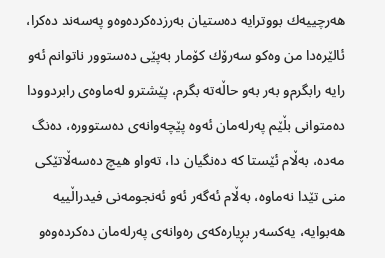هه‌رچییه‌ك بووترایه‌ ده‌ستیان به‌رزده‌كرده‌وه‌و په‌سه‌ند ده‌كرا، ئالێره‌دا من وه‌كو سه‌رۆك كۆمار به‌پێی ده‌ستوور ناتوانم ئه‌و رایه‌ رابگرم‌و به‌ر به‌و حاڵه‌ته‌ بگرم، پێشترو له‌ماوه‌ی رابردوودا ده‌متوانی بڵێم په‌رله‌مان ئه‌وه‌ پێچه‌وانه‌ی ده‌ستووره‌، ده‌نگ مه‌ده‌، به‌ڵام ئێستا كه‌ ده‌نگیان دا، ته‌واو هیچ ده‌سه‌ڵاتێكی منی تێدا نه‌ماوه‌، به‌ڵام ئه‌گه‌ر ئه‌و ئه‌نجومه‌نی فیدراڵییه‌ هه‌بوایه‌، یه‌كسه‌ر بڕیاره‌كه‌ی ره‌وانه‌ی په‌رله‌مان ده‌كرده‌وه‌و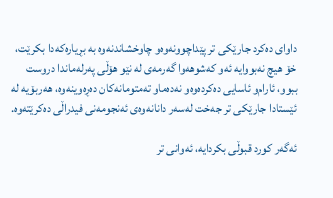داوای ده‌كرد جارێكی تر پێداچوونه‌وه‌و چاوخشاندنه‌وه‌ به‌ بڕیاره‌كه‌دا بكرێت، خۆ هیچ نه‌بووایه‌ ئه‌و كه‌شوهه‌وا گه‌رمه‌ی له‌ نێو هۆڵی په‌رله‌ماندا دروست ببوو، ئارام‌و ئاسایی ده‌كرده‌وه‌و نه‌ده‌ماو ته‌متومانه‌كان ده‌ڕه‌وینه‌وه‌، هه‌ربۆیه‌ له‌ ئێستادا جارێكی تر جه‌خت له‌سه‌ر دانانه‌وه‌ی ئه‌نجومه‌نی فیدراڵی ده‌كرێته‌وه‌.

ئه‌گه‌ر كورد قبوڵی بكردایه‌، ئه‌وانی تر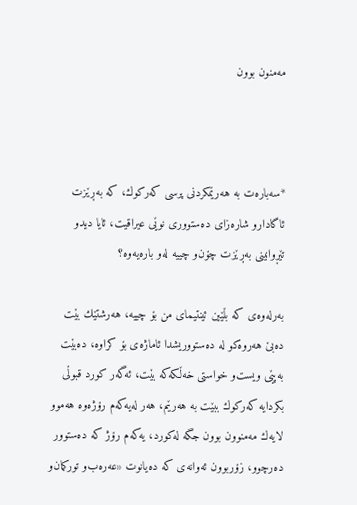مه‌منون بوون



*سه‌باره‌ت به‌ هه‌رێمكردنی پرسی كه‌ركوك، كه‌ به‌ڕێزت ئاگادارو شاره‌زای ده‌ستووری نوێی عیراقیت، ئایا دیدو تێڕوانینی به‌ڕێزت چۆن‌و چییه‌ له‌و باره‌یه‌وه‌؟

به‌رله‌وه‌ی كه‌ بڵێین ئینتیمای من بۆ چییه‌، هه‌رشتێك بێت ده‌بێ هه‌روه‌كو له‌ ده‌ستووریشدا ئاماژه‌ی بۆ كراوه‌، ده‌بێت به‌پێی ویست‌و خواستی خه‌ڵكه‌كه‌ بێت، ئه‌گه‌ر كورد قبوڵی بكردایه‌ كه‌ركوك ببێت به‌ هه‌رێم، هه‌ر له‌یه‌كه‌م رۆژه‌وه‌ هه‌موو لایه‌ك مه‌منوون بوون جگه‌ له‌كورد، یه‌كه‌م رۆژ كه‌ ده‌ستوور ده‌رچوو، زۆربوون ئه‌وانه‌ی كه‌ ده‌یانوت «عه‌ره‌ب‌و توركمان‌و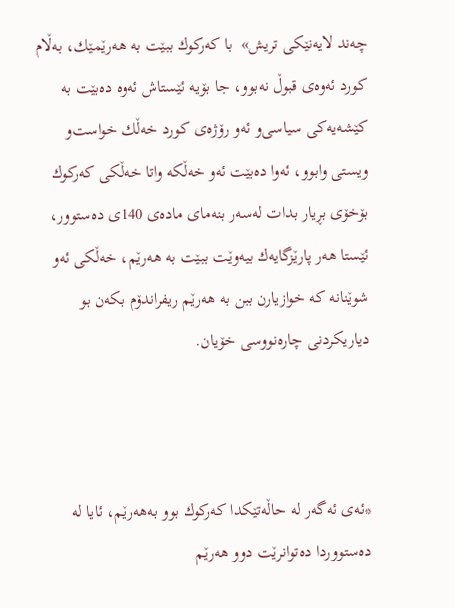چه‌ند لایه‌نێكی تریش»  با كه‌ركوك ببێت به‌ هه‌رێمێك، به‌ڵام كورد ئه‌وه‌ی قبوڵ نه‌بوو، جا بۆیه‌ ئێستاش ئه‌وه‌ ده‌بێت به‌ كێشه‌یه‌كی سیاسی‌و ئه‌و رۆژه‌ی كورد خه‌ڵك خواست‌و ویستی وابوو، ئه‌وا ده‌بێت ئه‌و خه‌ڵكه‌ واتا خه‌ڵكی كه‌ركوك بۆخۆی بڕیار بدات له‌سه‌ر بنه‌مای ماده‌ی 140ی ده‌ستوور، ئێستا هه‌ر پارێزگایه‌ك بیه‌وێت ببێت به‌ هه‌رێم، خه‌ڵكی ئه‌و شوێنانه‌ كه‌ خوازیارن ببن به‌ هه‌رێم ریفراندۆم بكه‌ن بو دیاریكردنی چاره‌نووسی خۆیان.



*ئه‌ی ئه‌گه‌ر له‌ حاڵه‌تێكدا كه‌ركوك بوو به‌هه‌رێم، ئایا له‌ ده‌ستووردا ده‌توانرێت دوو هه‌رێم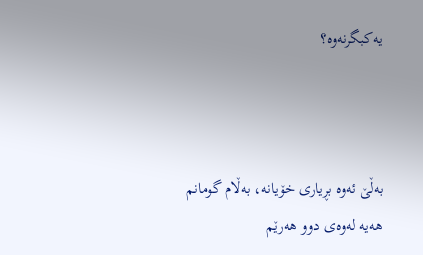یه‌كبگرنه‌وه‌؟



به‌ڵێ ئه‌وه‌ بڕیاری خۆیانه‌، به‌ڵام گومانم هه‌یه‌ له‌وه‌ی دوو هه‌رێم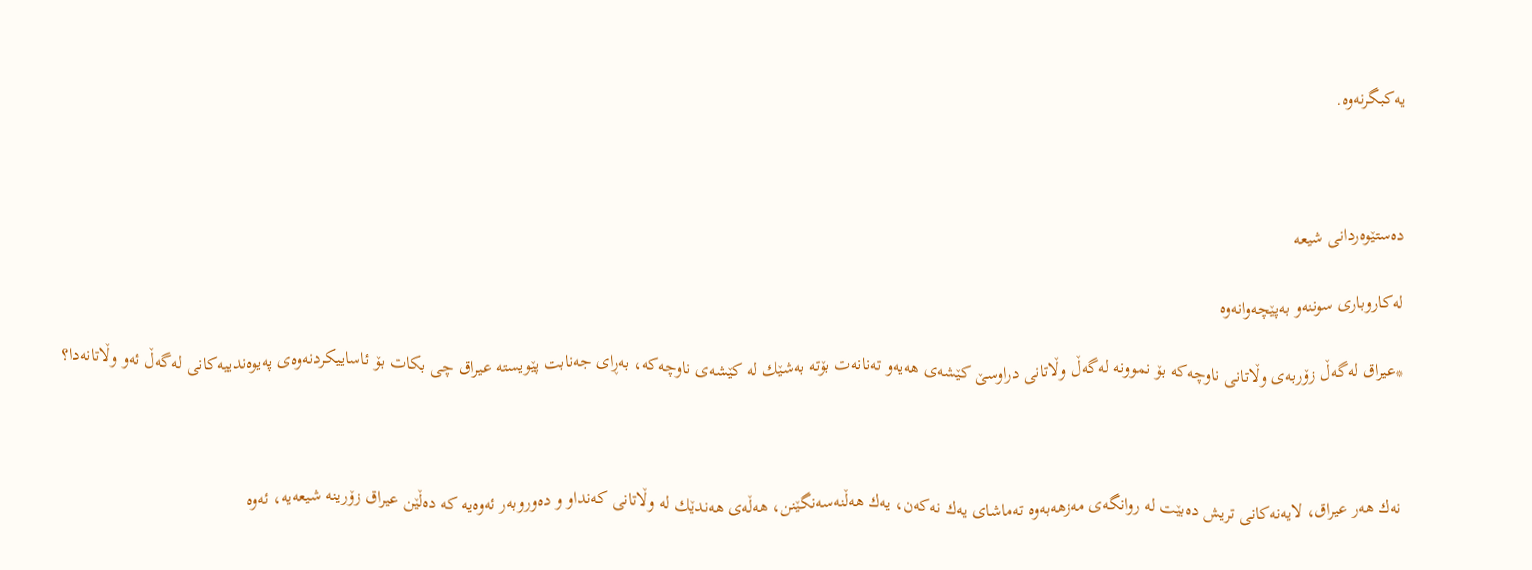یه‌كبگرنه‌وه‌.



ده‌ستێوه‌ردانی شیعه‌

له‌كاروباری سوننه‌‌و به‌پێچه‌وانه‌وه‌

*عیراق له‌گه‌ڵ زۆربه‌ی وڵاتانی ناوچه‌كه‌ بۆ نموونه‌ له‌گه‌ڵ وڵاتانی دراوسێ كێشه‌ی هه‌یه‌و ته‌نانه‌ت بۆته‌ به‌شێك له‌ كێشه‌ی ناوچه‌كه‌، به‌ڕای جه‌نابت پێویسته‌ عیراق چی بكات بۆ ئاساییكردنه‌وه‌ی په‌یوه‌ندییه‌كانی له‌گه‌ڵ ئه‌و وڵاتانه‌دا؟



نه‌ك هه‌ر عیراق، لایه‌نه‌كانی تریش ده‌بێت له‌ روانگه‌ی مه‌زهه‌به‌وه‌ ته‌ماشای یه‌ك نه‌كه‌ن، یه‌ك هه‌ڵنه‌سه‌نگێنن، هه‌ڵه‌ی هه‌ندێك له‌ وڵاتانی كه‌نداو و ده‌وروبه‌ر ئه‌وه‌یه‌ كه‌ ده‌ڵێن عیراق زۆرینه‌ شیعه‌یه‌، ئه‌وه‌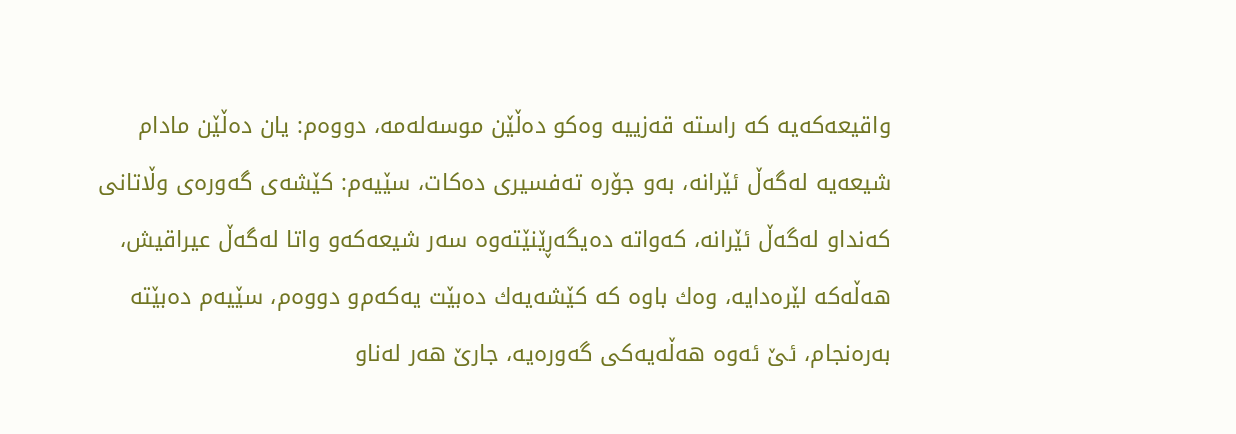واقیعه‌كه‌یه‌ كه‌ راسته‌ قه‌زییه‌ وه‌كو ده‌ڵێن موسه‌له‌مه‌، دووه‌م: یان ده‌ڵێن مادام شیعه‌یه‌ له‌گه‌ڵ ئێرانه‌، به‌و جۆره‌ ته‌فسیری ده‌كات، سێیه‌م: كێشه‌ی گه‌وره‌ی وڵاتانی كه‌نداو له‌گه‌ڵ ئێرانه‌، كه‌واته‌ ده‌یگه‌ڕێنێته‌وه‌ سه‌ر شیعه‌كه‌و واتا له‌گه‌ڵ عیراقیش، هه‌ڵه‌كه‌ لێره‌دایه‌، وه‌ك باوه‌ كه‌ كێشه‌یه‌ك ده‌بێت یه‌كه‌م‌و دووه‌م، سێیه‌م ده‌بێته‌ به‌ره‌نجام، ئێ ئه‌وه‌ هه‌ڵه‌یه‌كی گه‌وره‌یه‌، جارێ هه‌ر له‌ناو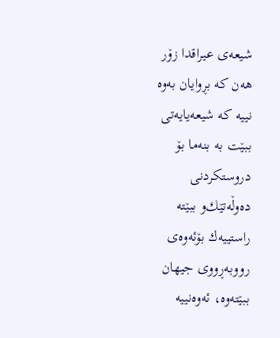شیعه‌ی عیراقدا زۆر هه‌ن كه‌ بڕوایان به‌وه‌ نییه‌ كه‌ شیعه‌یایه‌تی ببێت به‌ بنه‌ما بۆ دروستكردنی ده‌وڵه‌تێك‌و ببێته‌ راستییه‌ك بۆئه‌وه‌ی رووبه‌ڕووی جیهان ببێته‌وه‌، ئه‌وه‌نییه‌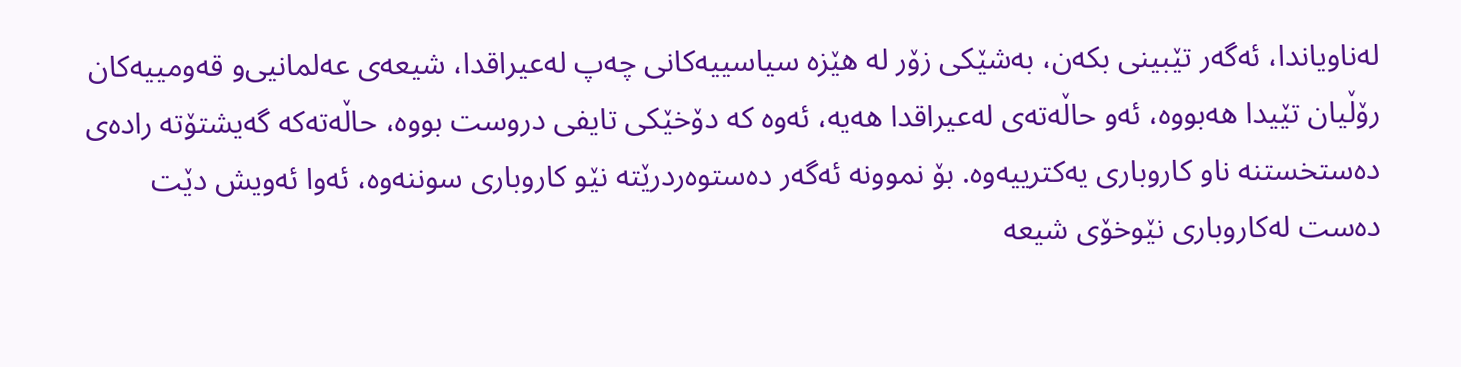له‌ناویاندا، ئه‌گه‌ر تێبینی بكه‌ن، به‌شێكی زۆر له‌ هێزه‌ سیاسییه‌كانی چه‌پ له‌عیراقدا، شیعه‌ی عه‌لمانیی‌و قه‌ومییه‌كان رۆڵیان تێیدا هه‌بووه‌، ئه‌و حاڵه‌ته‌ی له‌عیراقدا هه‌یه‌، ئه‌وه‌ كه‌ دۆخێكی تایفی دروست بووه‌، حاڵه‌ته‌كه‌ گه‌یشتۆته‌ راده‌ی ده‌ستخستنه‌ ناو كاروباری یه‌كترییه‌وه‌. بۆ نموونه‌ ئه‌گه‌ر ده‌ستوه‌ردرێته‌ نێو كاروباری سوننه‌وه‌، ئه‌وا ئه‌ویش دێت ده‌ست له‌كاروباری نێوخۆی شیعه‌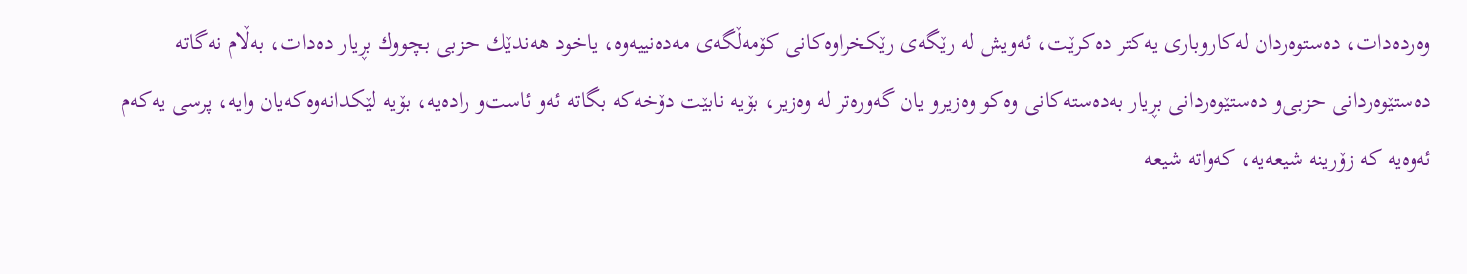وه‌رده‌دات، ده‌ستوه‌ردان له‌كاروباری یه‌كتر ده‌كرێت، ئه‌ویش له‌ رێگه‌ی رێكخراوه‌كانی كۆمه‌ڵگه‌ی مه‌ده‌نییه‌وه‌، یاخود هه‌ندێك حزبی بچووك بڕیار ده‌دات، به‌ڵام نه‌گاته‌ ده‌ستێوه‌ردانی حزبی‌و ده‌ستێوه‌ردانی بڕیار به‌ده‌سته‌كانی وه‌كو وه‌زیرو یان گه‌وره‌تر له‌ وه‌زیر، بۆیه‌ نابێت دۆخه‌كه‌ بگاته‌ ئه‌و ئاست‌و راده‌یه‌، بۆیه‌ لێكدانه‌وه‌كه‌یان وایه‌، پرسی یه‌كه‌م ئه‌وه‌یه‌ كه‌ زۆرینه‌ شیعه‌یه‌، كه‌واته‌ شیعه‌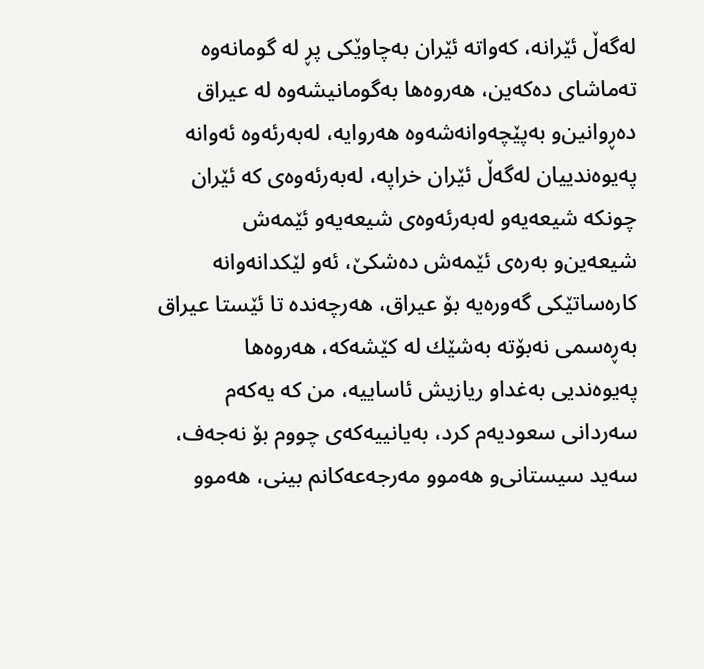له‌گه‌ڵ ئێرانه‌، كه‌واته‌ ئێران به‌چاوێكی پڕ له‌ گومانه‌وه‌ ته‌ماشای ده‌كه‌ین، هه‌روه‌ها به‌گومانیشه‌وه‌ له‌ عیراق ده‌ڕوانین‌و به‌پێچه‌وانه‌شه‌وه‌ هه‌روایه‌، له‌به‌رئه‌وه‌ ئه‌وانه‌ په‌یوه‌ندییان له‌گه‌ڵ ئێران خراپه‌، له‌به‌رئه‌وه‌ی كه‌ ئێران چونكه‌ شیعه‌یه‌‌و له‌به‌رئه‌وه‌ی شیعه‌یه‌و ئێمه‌ش شیعه‌ین‌و به‌ره‌ی ئێمه‌ش ده‌شكێ، ئه‌و لێكدانه‌وانه‌ كاره‌ساتێكی گه‌وره‌یه‌ بۆ عیراق، هه‌رچه‌نده‌ تا ئێستا عیراق به‌ڕه‌سمی نه‌بۆته‌ به‌شێك له‌ كێشه‌كه‌، هه‌روه‌ها په‌یوه‌ندیی به‌غداو ریازیش ئاساییه‌، من كه‌ یه‌كه‌م سه‌ردانی سعودیه‌م كرد، به‌یانییه‌كه‌ی چووم بۆ نه‌جه‌ف، سه‌ید سیستانی‌و هه‌موو مه‌رجه‌عه‌كانم بینی، هه‌موو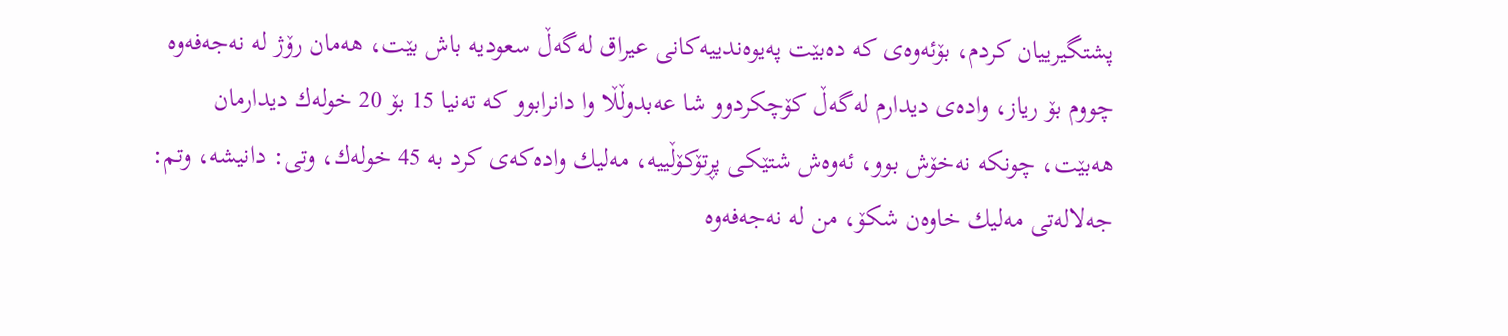پشتگیرییان كردم، بۆئه‌وه‌ی كه‌ ده‌بێت په‌یوه‌ندییه‌كانی عیراق له‌گه‌ڵ سعودیه‌ باش بێت، هه‌مان رۆژ له‌ نه‌جه‌فه‌وه‌ چووم بۆ ریاز، واده‌ی دیدارم له‌گه‌ڵ كۆچكردوو شا عه‌بدوڵڵا وا دانرابوو كه‌ ته‌نیا 15 بۆ 20 خوله‌ك دیدارمان هه‌بێت، چونكه‌ نه‌خۆش بوو، ئه‌وه‌ش شتێكی پڕتۆكۆڵییه‌، مه‌لیك واده‌كه‌ی كرد به‌ 45 خوله‌ك، وتی: دانیشه‌، وتم: جه‌لاله‌تی مه‌لیك خاوه‌ن شكۆ، من له‌ نه‌جه‌فه‌وه‌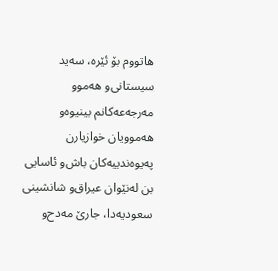هاتووم بۆ ئێره‌، سه‌ید سیستانی‌و هه‌موو مه‌رجه‌عه‌كانم بینیوه‌و هه‌موویان خوازیارن په‌یوه‌ندییه‌كان باش‌و ئاسایی بن له‌نێوان عیراق‌و شانشینی سعودیه‌دا، جارێ مه‌دح‌و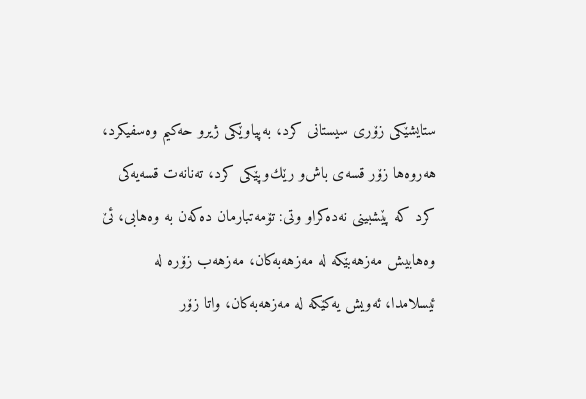ستایشێكی زۆری سیستانی كرد، به‌پیاوێكی ژیرو حه‌كیم وه‌سفیكرد، هه‌روه‌ها زۆر قسه‌ی باش‌و رێك‌وپێكی كرد، ته‌نانه‌ت قسه‌یه‌كی كرد كه‌ پێشبینی نه‌ده‌كراو وتی: تۆمه‌تبارمان ده‌كه‌ن به‌ وه‌هابی، ئێ وه‌هابیش مه‌زهه‌بێكه‌ له‌ مه‌زهه‌به‌كان، مه‌زهه‌ب زۆره‌ له‌ ئیسلامدا، ئه‌ویش یه‌كێكه‌ له‌ مه‌زهه‌به‌كان، واتا زۆر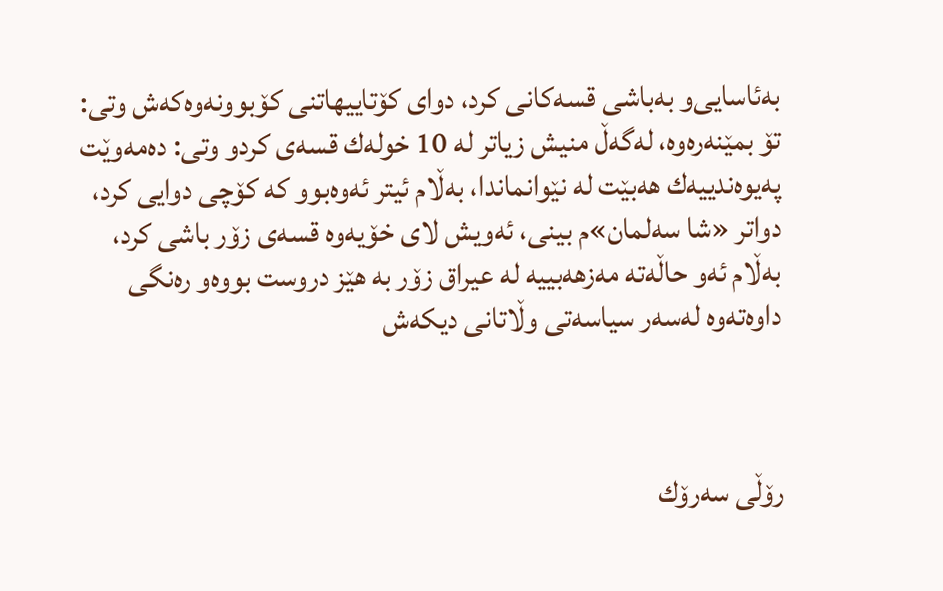به‌ئاسایی‌و به‌باشی قسه‌كانی كرد، دوای كۆتاییهاتنی كۆبوونه‌وه‌كه‌ش وتی: تۆ بمێنه‌ره‌وه‌، له‌گه‌ڵ منیش زیاتر له‌ 10 خوله‌ك قسه‌ی كردو وتی: ده‌مه‌وێت په‌یوه‌ندییه‌ك هه‌بێت له‌ نێوانماندا، به‌ڵام ئیتر ئه‌وه‌بوو كه‌ كۆچی دوایی كرد، دواتر «شا سه‌لمان»م بینی، ئه‌ویش لای خۆیه‌وه‌ قسه‌ی زۆر باشی كرد، به‌ڵام ئه‌و حاڵه‌ته‌ مه‌زهه‌بییه‌ له‌ عیراق زۆر به‌ هێز دروست بووه‌و ره‌نگی داوه‌ته‌وه‌ له‌سه‌ر سیاسه‌تی وڵاتانی دیكه‌ش



رۆڵی سه‌رۆك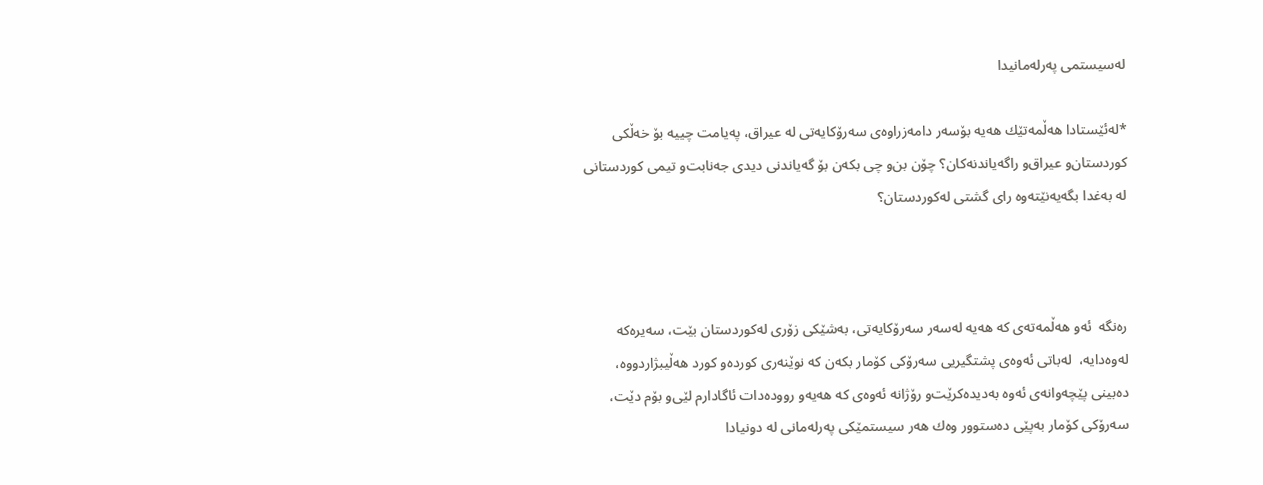له‌سیستمی په‌رله‌مانیدا

*له‌ئێستادا هه‌ڵمه‌تێك هه‌یه‌ بۆسه‌ر دامه‌زراوه‌ی سه‌رۆكایه‌تی له‌ عیراق، په‌یامت چییه‌ بۆ خه‌ڵكی كوردستان‌و عیراق‌و راگه‌یاندنه‌كان؟ چۆن بن‌و چی بكه‌ن بۆ گه‌یاندنی دیدی جه‌نابت‌و تیمی كوردستانی له‌ به‌غدا بگه‌یه‌نێته‌وه‌ رای گشتی له‌كوردستان؟



ره‌نگه‌  ئه‌و هه‌ڵمه‌ته‌ی كه‌ هه‌یه‌ له‌سه‌ر سه‌رۆكایه‌تی، به‌شێكی زۆری له‌كوردستان بێت، سه‌یره‌كه‌ له‌وه‌دایه‌،  له‌باتی ئه‌وه‌ی پشتگیریی سه‌رۆكی كۆمار بكه‌ن كه‌ نوێنه‌ری كورده‌و كورد هه‌ڵیبژاردووه‌، ده‌بینی پێچه‌وانه‌ی ئه‌وه‌ به‌دیده‌كرێت‌و رۆژانه‌ ئه‌وه‌ی كه‌ هه‌یه‌و رووده‌دات ئاگادارم لێی‌و بۆم دێت، سه‌رۆكی كۆمار به‌پێی ده‌ستوور وه‌ك هه‌ر سیستمێكی په‌رله‌مانی له‌ دونیادا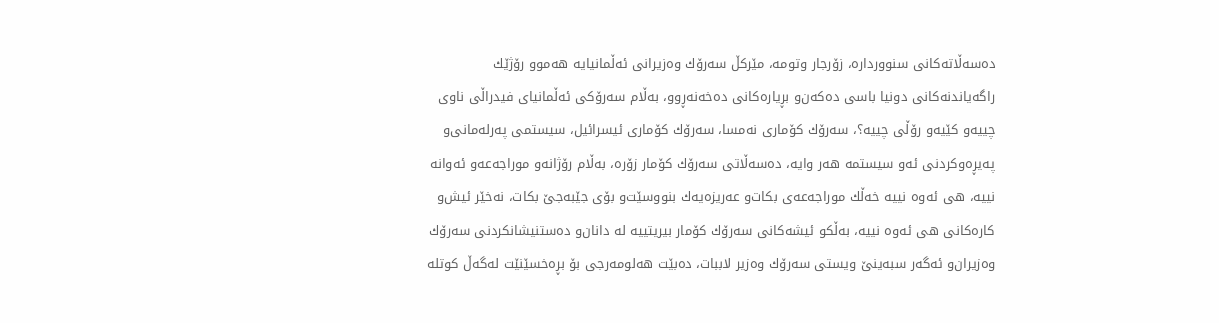ده‌سه‌ڵاته‌كانی سنوورداره‌، زۆرجار وتومه‌، مێركڵ سه‌رۆك وه‌زیرانی ئه‌ڵمانیایه‌ هه‌موو رۆژێك راگه‌یاندنه‌كانی دونیا باسی ده‌كه‌ن‌و بڕیاره‌كانی ده‌خه‌نه‌ڕوو، به‌ڵام سه‌رۆكی ئه‌ڵمانیای فیدراڵی ناوی چییه‌و كێیه‌و رۆڵی چییه‌؟، سه‌رۆك كۆماری نه‌مسا، سه‌رۆك كۆماری ئیسرائیل، سیستمی په‌رله‌مانی‌و په‌یڕه‌وكردنی ئه‌و سیستمه‌ هه‌ر وایه‌، ده‌سه‌ڵاتی سه‌رۆك كۆمار زۆره‌، به‌ڵام رۆژانه‌و موراجه‌عه‌و ئه‌وانه‌ نییه‌، هی ئه‌وه‌ نییه‌ خه‌ڵك موراجه‌عه‌ی بكات‌و عه‌ریزه‌یه‌ك بنووسێت‌و بۆی جێبه‌جێ بكات، نه‌خێر ئیش‌و كاره‌كانی هی ئه‌وه‌ نییه‌، به‌ڵكو ئیشه‌كانی سه‌رۆك كۆمار بیریتییه‌ له‌ دانان‌و ده‌ستنیشانكردنی سه‌رۆك وه‌زیران‌و ئه‌گه‌ر سبه‌ینێ ویستی سه‌رۆك وه‌زیر لاببات، ده‌بێت هه‌لومه‌رجی بۆ بڕه‌خسێنێت له‌گه‌ڵ كوتله‌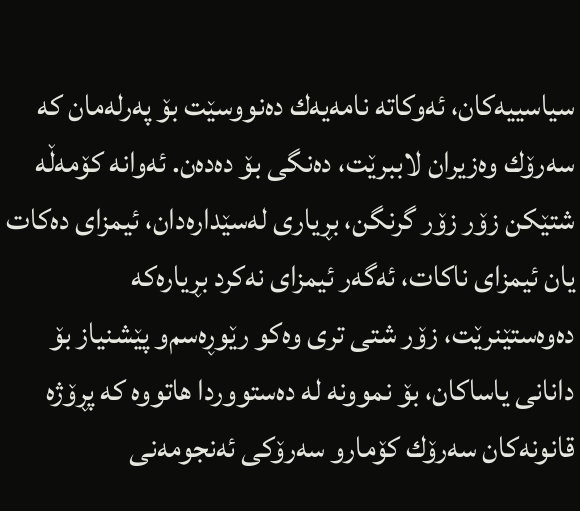سیاسییه‌كان، ئه‌وكاته‌ نامه‌یه‌ك ده‌نووسێت بۆ په‌رله‌مان كه‌ سه‌رۆك وه‌زیران لاببرێت، ده‌نگی بۆ ده‌ده‌ن. ئه‌وانه‌ كۆمه‌ڵه‌ شتێكن زۆر زۆر گرنگن، بڕیاری له‌سێداره‌دان، ئیمزای ده‌كات یان ئیمزای ناكات، ئه‌گه‌ر ئیمزای نه‌كرد بڕیاره‌كه‌ ده‌وه‌ستێنرێت، زۆر شتی تری وه‌كو رێوڕه‌سم‌و پێشنیاز بۆ دانانی یاساكان، بۆ نموونه‌ له‌ ده‌ستووردا هاتووه‌ كه‌ پڕۆژه‌ قانونه‌كان سه‌رۆك كۆمار‌و سه‌رۆكی ئه‌نجومه‌نی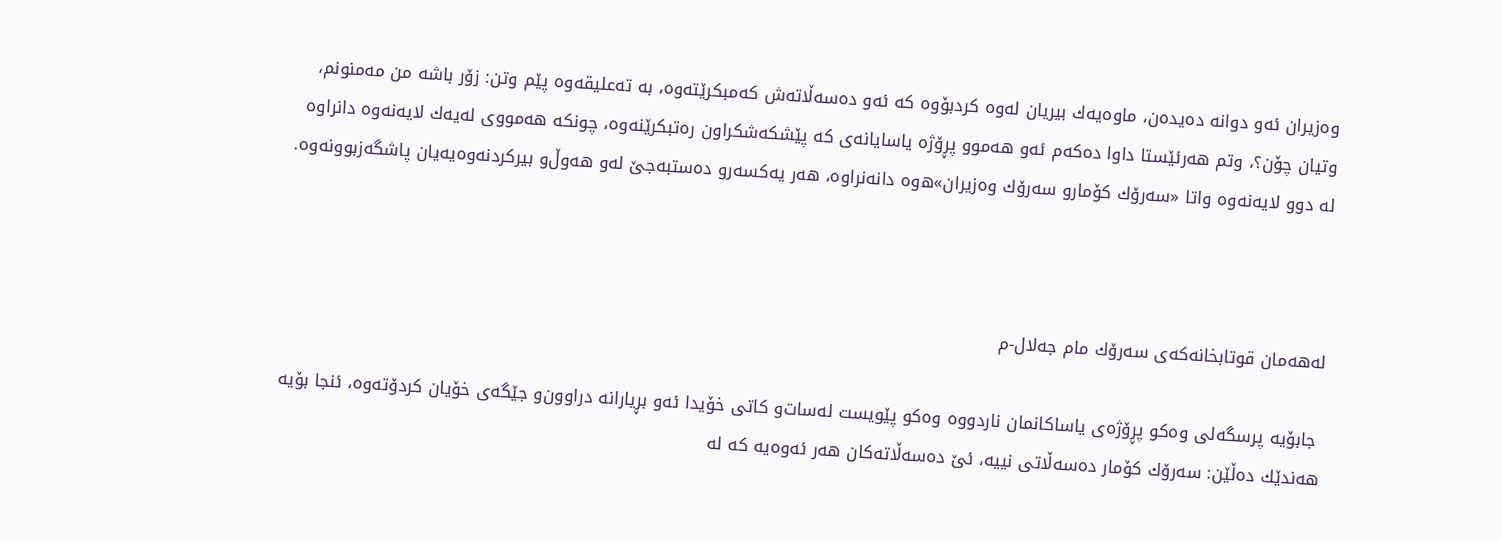وه‌زیران ئه‌و دوانه‌ ده‌یده‌ن، ماوه‌یه‌ك بیریان له‌وه‌ كردبۆوه‌ كه‌ ئه‌و ده‌سه‌ڵاته‌ش كه‌مبكرێته‌وه‌، به‌ ته‌علیقه‌وه‌ پێم وتن: زۆر باشه‌ من مه‌منونم، وتیان چۆن؟، وتم هه‌رئێستا داوا ده‌كه‌م ئه‌و هه‌موو پڕۆژه‌ یاسایانه‌ی كه‌ پێشكه‌شكراون ره‌تبكرێنه‌وه‌، چونكه‌ هه‌مووی له‌یه‌ك لایه‌نه‌وه‌ دانراوه‌ له‌ دوو لایه‌نه‌وه‌ واتا «سه‌رۆك كۆمارو سه‌رۆك وه‌زیران»ه‌وه‌ دانه‌نراوه‌، هه‌ر یه‌كسه‌رو ده‌ستبه‌جێ له‌و هه‌وڵ‌و بیركردنه‌وه‌یه‌یان پاشگه‌زبوونه‌وه‌.



له‌هه‌مان قوتابخانه‌كه‌ی سه‌رۆك مام جه‌لال-م

 جابۆیه‌ پرسگه‌لی وه‌كو پڕۆژه‌ی یاساكانمان ناردووه‌ وه‌كو پێویست له‌سات‌و كاتی خۆیدا ئه‌و بڕیارانه‌ دراوون‌و جێگه‌ی خۆیان كردۆته‌وه‌، ئنجا بۆیه‌ هه‌ندێك ده‌ڵێن: سه‌رۆك كۆمار ده‌سه‌ڵاتی نییه‌، ئێ ده‌سه‌ڵاته‌كان هه‌ر ئه‌وه‌یه‌ كه‌ له‌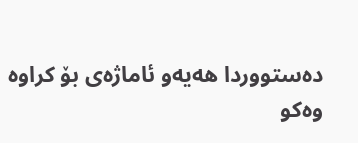ده‌ستووردا هه‌یه‌و ئاماژه‌ی بۆ كراوه‌ وه‌كو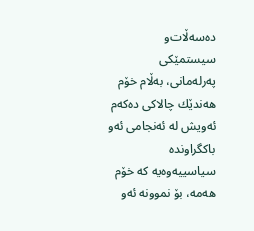ده‌سه‌ڵات‌و سیستمێكی په‌رله‌مانی، به‌ڵام خۆم هه‌ندێك چالاكی ده‌كه‌م ئه‌ویش له‌ ئه‌نجامی ئه‌و باكگراونده‌ سیاسییه‌وه‌یه‌ كه‌ خۆم هه‌مه‌، بۆ نموونه‌ ئه‌و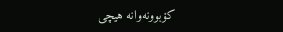كۆبوونه‌وانه‌ هیچی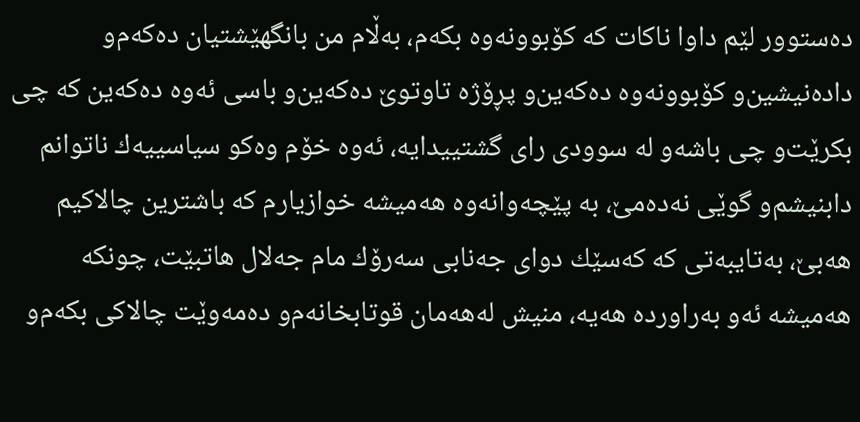ده‌ستوور لێم داوا ناكات كه‌ كۆبوونه‌وه‌ بكه‌م، به‌ڵام من بانگهێشتیان ده‌كه‌م‌و داده‌نیشین‌و كۆبوونه‌وه‌ ده‌كه‌ین‌و پڕۆژه‌ تاوتوێ ده‌كه‌ین‌و باسی ئه‌وه‌ ده‌كه‌ین كه‌ چی بكرێت‌و چی باشه‌و له‌ سوودی رای گشتییدایه‌، ئه‌وه‌ خۆم وه‌كو سیاسییه‌ك ناتوانم دابنیشم‌و گوێی نه‌ده‌مێ، به‌ پێچه‌وانه‌وه‌ هه‌میشه‌ خوازیارم كه‌ باشترین چالاكیم هه‌بێ، به‌تایبه‌تی كه‌ كه‌سێك دوای جه‌نابی سه‌رۆك مام جه‌لال هاتبێت، چونكه‌ هه‌میشه‌ ئه‌و به‌راورده‌ هه‌یه‌، منیش له‌هه‌مان قوتابخانه‌م‌و ده‌مه‌وێت چالاكی بكه‌م‌و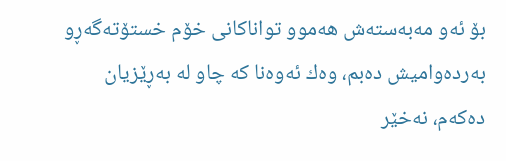بۆ ئه‌و مه‌به‌سته‌ش هه‌موو تواناكانی خۆم خستۆته‌گه‌ڕو به‌رده‌وامیش ده‌بم، وه‌ك ئه‌وه‌نا كه‌ چاو له‌ به‌ڕێزیان ده‌كه‌م، نه‌خێر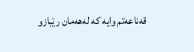قه‌ناعه‌تم وایه‌ كه‌ له‌هه‌مان رێبازو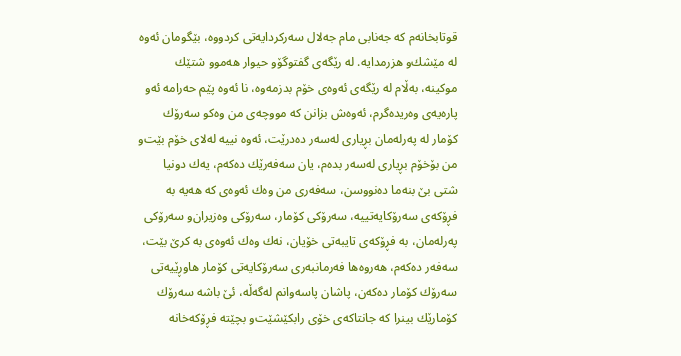قوتابخانه‌م كه‌ جه‌نابی مام جه‌لال سه‌ركردایه‌تی كردووه‌، بێگومان ئه‌وه‌ له‌ مێشك‌و هزرمدایه‌. له‌ رێگه‌ی گفتوگۆو حیوار هه‌موو شتێك موكینه‌، به‌ڵام له‌ رێگه‌ی ئه‌وه‌ی خۆم بدزمه‌وه‌، نا ئه‌وه‌ پێم حه‌رامه‌ ئه‌و پاره‌یه‌ی وه‌ریده‌گرم، ئه‌وه‌ش بزانن كه‌ مووچه‌ی من وه‌كو سه‌رۆك كۆمار له‌ په‌رله‌مان بڕیاری له‌سه‌ر ده‌درێت، ئه‌وه‌ نییه‌ له‌لای خۆم بێت‌و من بۆخۆم بڕیاری له‌سه‌ر بده‌م، یان سه‌فه‌رێك ده‌كه‌م، یه‌ك دونیا شتی بێ بنه‌ما ده‌نووسن، سه‌فه‌ری من وه‌ك ئه‌وه‌ی كه‌ هه‌یه‌ به‌ فڕۆكه‌ی سه‌رۆكایه‌تییه‌، سه‌رۆكی كۆمار، سه‌رۆكی وه‌زیران‌و سه‌رۆكی په‌رله‌مان، به‌ فڕۆكه‌ی تایبه‌تی خۆیان، نه‌ك وه‌ك ئه‌وه‌ی به‌ كرێ بێت، سه‌فه‌ر ده‌كه‌م، هه‌روه‌ها فه‌رمانبه‌ری سه‌رۆكایه‌تی كۆمار هاوڕێیه‌تی سه‌رۆك كۆمار ده‌كه‌ن، پاشان پاسه‌وانم له‌گه‌ڵه‌، ئێ باشه‌ سه‌رۆك كۆمارێك بینرا كه‌ جانتاكه‌ی خۆی رابكێشێت‌و بچێته‌ فڕۆكه‌خانه‌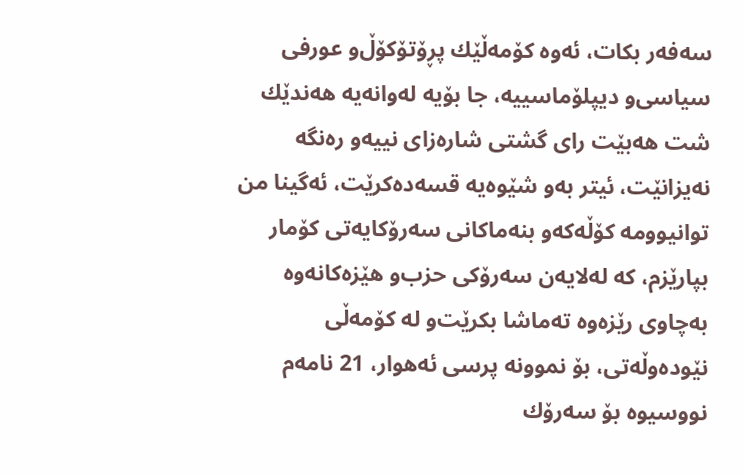سه‌فه‌ر بكات، ئه‌وه‌ كۆمه‌ڵێك پڕۆتۆكۆڵ‌و عورفی سیاسی‌و دیپلۆماسییه‌، جا بۆیه‌ له‌وانه‌یه‌ هه‌ندێك شت هه‌بێت رای گشتی شاره‌زای نییه‌و ره‌نگه‌ نه‌یزانێت، ئیتر به‌و شێوه‌یه‌ قسه‌ده‌كرێت، ئه‌گینا من توانیوومه‌ كۆڵه‌كه‌و بنه‌ماكانی سه‌رۆكایه‌تی كۆمار بپارێزم، كه‌ له‌لایه‌ن سه‌رۆكی حزب‌و هێزه‌كانه‌وه‌ به‌چاوی رێزه‌وه‌ ته‌ماشا بكرێت‌و له‌ كۆمه‌ڵی نێوده‌وڵه‌تی، بۆ نموونه‌ پرسی ئه‌هوار، 21 نامه‌م نووسیوه‌ بۆ سه‌رۆك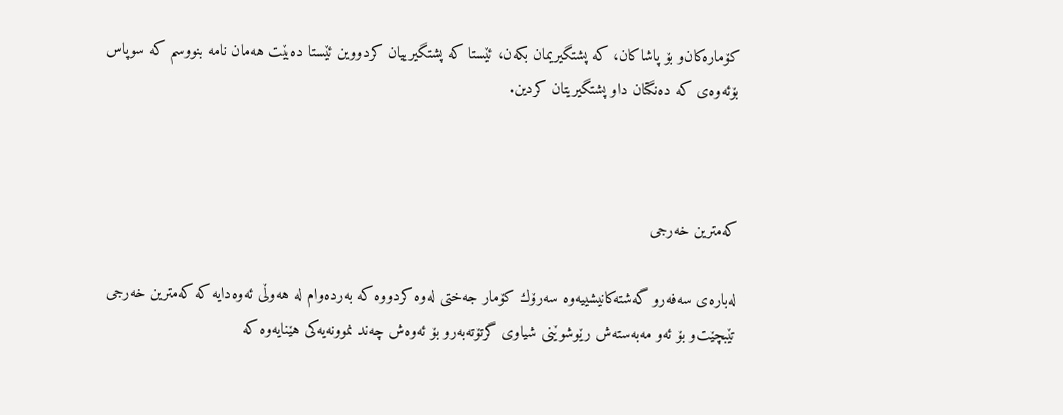كۆماره‌كان‌و بۆ پاشاكان، كه‌ پشتگیریمان بكه‌ن، ئێستا كه‌ پشتگیرییان كردووین ئێستا ده‌بێت هه‌مان نامه‌ بنووسم كه‌ سوپاس بۆئه‌وه‌ی كه‌ ده‌نگتان داو پشتگیریتان كردین.



كه‌مترین خه‌رجی

له‌باره‌ی سه‌فه‌رو گه‌شته‌كانیشییه‌وه‌ سه‌رۆك كۆمار جه‌ختی له‌وه‌ كردووه‌ كه‌ به‌رده‌وام له‌ هه‌وڵی ئه‌وه‌دایه‌ كه‌ كه‌مترین خه‌رجی تێبچێت‌و بۆ ئه‌و مه‌به‌سته‌ش رێوشوێنی شیاوی گرتۆته‌به‌رو بۆ ئه‌وه‌ش چه‌ند نموونه‌یه‌كی هێنایه‌وه‌ كه‌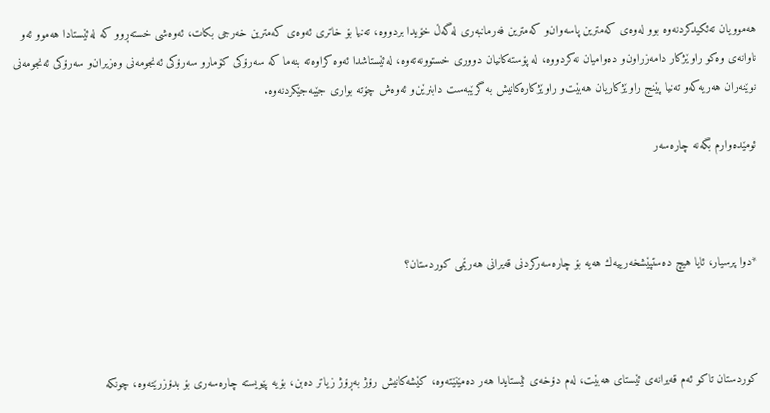هه‌موویان ته‌ئكیدكردنه‌وه‌ بوو له‌وه‌ی كه‌مترین پاسه‌وان‌و كه‌مترین فه‌رمانبه‌ری له‌گه‌ڵ خۆیدا بردووه‌، ته‌نیا بۆ خاتری ئه‌وه‌ی كه‌مترین خه‌رجی بكات، ئه‌وه‌شی خسته‌ڕوو كه‌ له‌ئێستادا هه‌موو ئه‌و ناوانه‌ی وه‌كو راوێژكار دامه‌زراون‌و ده‌وامیان نه‌كردووه‌، له‌ پۆسته‌كانیان دووری خستوونه‌ته‌وه‌، له‌ئێستاشدا ئه‌وه‌ كراوه‌ته‌ بنه‌ما كه‌ سه‌رۆكی كۆمارو سه‌رۆكی ئه‌نجومه‌نی وه‌زیران‌و سه‌رۆكی ئه‌نجومه‌نی نوێنه‌ران هه‌ریه‌كه‌و ته‌نیا پێنج راوێژكاریان هه‌بێت‌و راوێژكاره‌كانیش به‌ گرێبه‌ست دابنرێن‌و ئه‌وه‌ش چۆته‌ بواری جێبه‌جێكردنه‌وه‌.

ئومێده‌وارم بگه‌نه‌ چاره‌سه‌ر



*دوا پرسیار، ئایا هیچ ده‌ستپێشخه‌رییه‌ك هه‌یه‌ بۆ چاره‌سه‌ركردنی قه‌یرانی هه‌رێمی كوردستان؟



كوردستان تاكو ئه‌م قه‌یرانه‌ی ئێستای هه‌بێت، له‌م دۆخه‌ی ئێستایدا هه‌ر ده‌مێنێته‌وه‌، كێشه‌كانیش رۆژ به‌ڕۆژ زیاتر ده‌بن، بۆیه‌ پێویسته‌ چاره‌سه‌ری بۆ بدۆزرێته‌وه‌، چونكه‌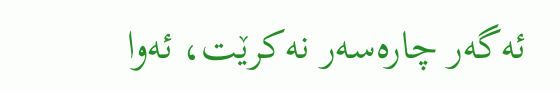ئه‌گه‌ر چاره‌سه‌ر نه‌كرێت، ئه‌وا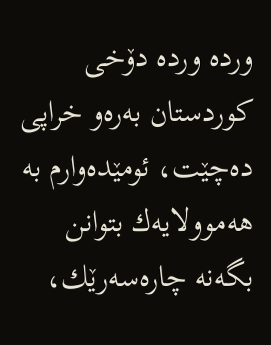ورده‌ ورده‌ دۆخی كوردستان به‌ره‌و خراپی ده‌چێت، ئومێده‌وارم به‌ هه‌موولایه‌ك بتوانن بگه‌نه‌ چاره‌سه‌رێك،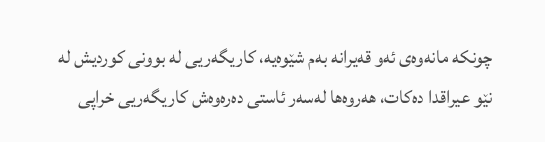چونكه‌ مانه‌وه‌ی ئه‌و قه‌یرانه‌ به‌م شێوه‌یه‌، كاریگه‌ریی له‌ بوونی كوردیش له‌ نێو عیراقدا ده‌كات، هه‌روه‌ها له‌سه‌ر ئاستی ده‌ره‌وه‌ش كاریگه‌ریی خراپی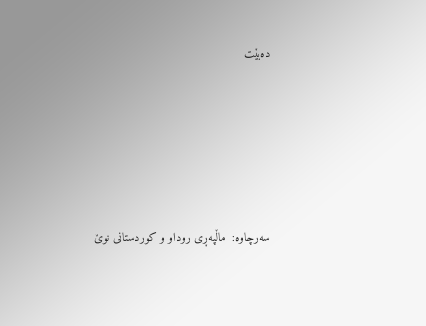ده‌بێت





سەرچاوە:  ماڵپەڕی روداو و کوردستانی نوێ